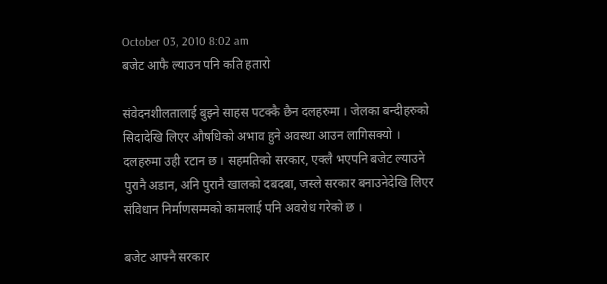October 03, 2010 8:02 am
बजेट आफै ल्याउन पनि कति हतारो

संवेदनशीलतालाई बुझ्ने साहस पटक्कै छैन दलहरुमा । जेलका बन्दीहरुको सिदादेखि लिएर औषधिको अभाव हुने अवस्था आउन लागिसक्यो । दलहरुमा उही रटान छ । सहमतिको सरकार, एक्लै भएपनि बजेट ल्याउने पुरानै अडान, अनि पुरानै खालको दबदबा, जस्ले सरकार बनाउनेदेखि लिएर संविधान निर्माणसम्मको कामलाई पनि अवरोध गरेको छ ।

बजेट आफ्नै सरकार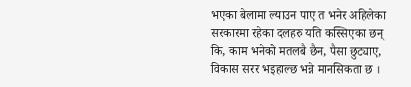भएका बेलामा ल्याउन पाए त भनेर अहिलेका सरकारमा रहेका दलहरु यति कस्सिएका छन् कि, काम भनेको मतलबै छैन, पैसा छुट्याए, विकास सरर भइहाल्छ भन्ने मानसिकता छ ।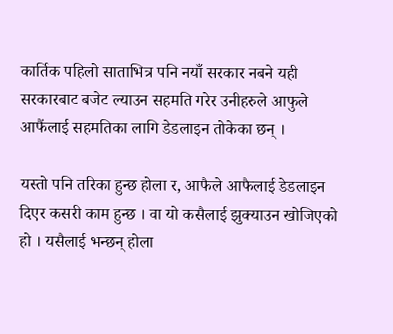कार्तिक पहिलो साताभित्र पनि नयाँ सरकार नबने यही सरकारबाट बजेट ल्याउन सहमति गरेर उनीहरुले आफुले आफैंलाई सहमतिका लागि डेडलाइन तोकेका छन् ।

यस्तो पनि तरिका हुन्छ होला र, आफैले आफैलाई डेडलाइन दिएर कसरी काम हुन्छ । वा यो कसैलाई झुक्याउन खोजिएको हो । यसैलाई भन्छन् होला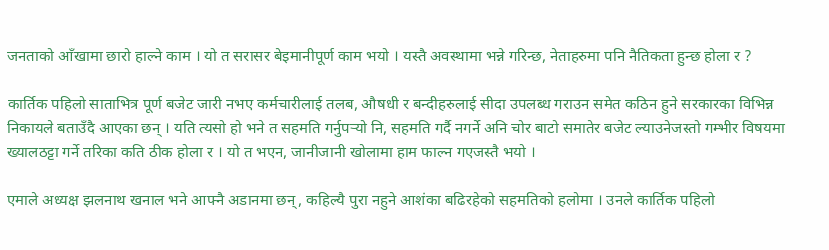जनताको आँखामा छारो हाल्ने काम । यो त सरासर बेइमानीपूर्ण काम भयो । यस्तै अवस्थामा भन्ने गरिन्छ, नेताहरुमा पनि नैतिकता हुन्छ होला र ?

कार्तिक पहिलो साताभित्र पूर्ण बजेट जारी नभए कर्मचारीलाई तलब, औषधी र बन्दीहरुलाई सीदा उपलब्ध गराउन समेत कठिन हुने सरकारका विभिन्न निकायले बताउँदै आएका छन् । यति त्यसो हो भने त सहमति गर्नुपर्‍यो नि, सहमति गर्दै नगर्ने अनि चोर बाटो समातेर बजेट ल्याउनेजस्तो गम्भीर विषयमा ख्यालठट्टा गर्ने तरिका कति ठीक होला र । यो त भएन, जानीजानी खोलामा हाम फाल्न गएजस्तै भयो ।

एमाले अध्यक्ष झलनाथ खनाल भने आफ्नै अडानमा छन्, कहिल्यै पुरा नहुने आशंका बढिरहेको सहमतिको हलोमा । उनले कार्तिक पहिलो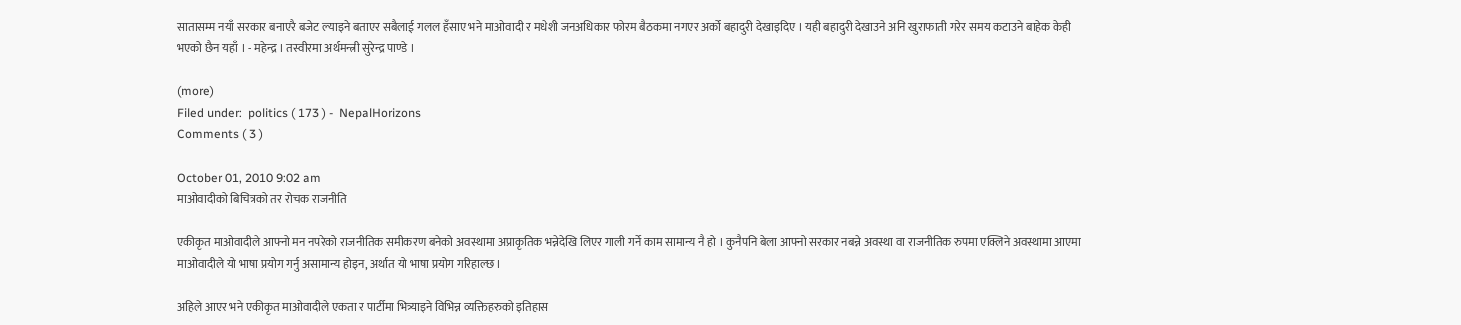सातासम्म नयाँ सरकार बनाएरै बजेट ल्याइने बताएर सबैलाई गलल हँसाए भने माओवादी र मधेशी जनअधिकार फोरम बैठकमा नगएर अर्को बहादुरी देखाइदिए । यही बहादुरी देखाउने अनि खुराफाती गरेर समय कटाउने बाहेक केही भएको छैन यहाँ । - महेन्द्र । तस्वीरमा अर्थमन्त्री सुरेन्द्र पाण्डे ।

(more)
Filed under:  politics ( 173 ) -  NepalHorizons
Comments ( 3 )

October 01, 2010 9:02 am
माओवादीको बिचित्रको तर रोचक राजनीति

एकीकृत माओवादीले आफ्नो मन नपरेको राजनीतिक समीकरण बनेको अवस्थामा अप्राकृतिक भन्नेदेखि लिएर गाली गर्ने काम सामान्य नै हो । कुनैपनि बेला आफ्नो सरकार नबन्ने अवस्था वा राजनीतिक रुपमा एक्लिने अवस्थामा आएमा माओवादीले यो भाषा प्रयोग गर्नु असामान्य होइन, अर्थात यो भाषा प्रयोग गरिहाल्छ ।

अहिले आएर भने एकीकृत माओवादीले एकता र पार्टीमा भित्र्याइने विभिन्न व्यक्तिहरुको इतिहास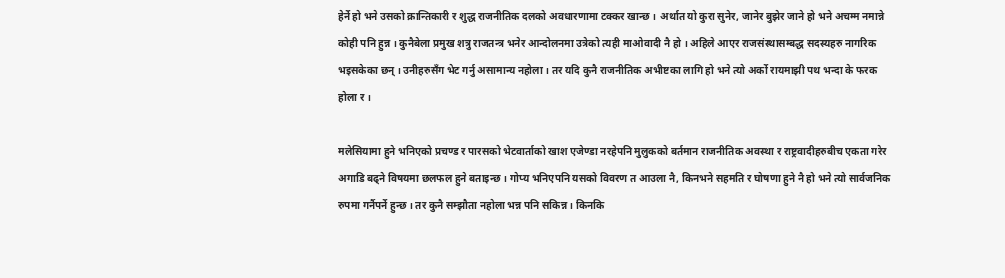हेर्ने हो भने उसको क्रान्तिकारी र शुद्ध राजनीतिक दलको अवधारणामा टक्कर खान्छ । अर्थात यो कुरा सुनेर, जानेर बुझेर जाने हो भने अचम्म नमान्ने कोही पनि हुन्न । कुनैबेला प्रमुख शत्रु राजतन्त्र भनेर आन्दोलनमा उत्रेको त्यही माओवादी नै हो । अहिले आएर राजसंस्थासम्बद्ध सदस्यहरु नागरिक भइसकेका छन् । उनीहरुसँग भेट गर्नु असामान्य नहोला । तर यदि कुनै राजनीतिक अभीष्टका लागि हो भने त्यो अर्को रायमाझी पथ भन्दा के फरक होला र ।

मलेसियामा हुने भनिएको प्रचण्ड र पारसको भेटवार्ताको खाश एजेण्डा नरहेपनि मुलुकको बर्तमान राजनीतिक अवस्था र राष्ट्रवादीहरुबीच एकता गरेर अगाडि बढ्ने विषयमा छलफल हुने बताइन्छ । गोप्य भनिएपनि यसको विवरण त आउला नै, किनभने सहमति र घोषणा हुने नै हो भने त्यो सार्वजनिक रुपमा गर्नैपर्ने हुन्छ । तर कुनै सम्झौता नहोला भन्न पनि सकिन्न । किनकि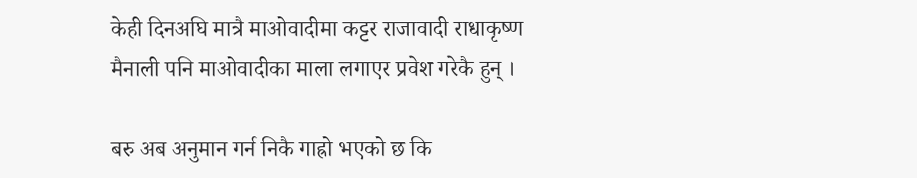केही दिनअघि मात्रै माओवादीमा कट्टर राजावादी राधाकृष्ण मैनाली पनि माओवादीका माला लगाएर प्रवेश गरेकै हुन् ।

बरु अब अनुमान गर्न निकै गाह्रो भएको छ कि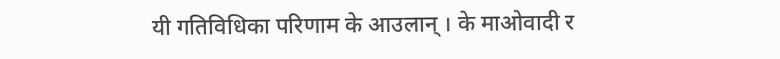यी गतिविधिका परिणाम के आउलान् । के माओवादी र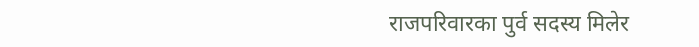राजपरिवारका पुर्व सदस्य मिलेर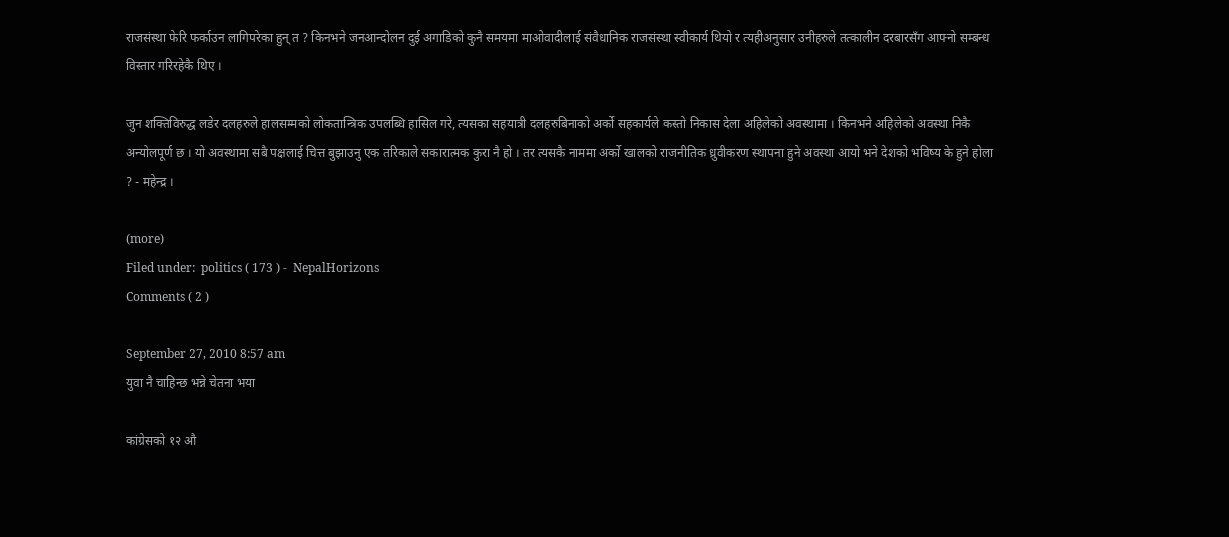राजसंस्था फेरि फर्काउन लागिपरेका हुन् त ? किनभने जनआन्दोलन दुई अगाडिको कुनै समयमा माओवादीलाई संवैधानिक राजसंस्था स्वीकार्य थियो र त्यहीअनुसार उनीहरुले तत्कालीन दरबारसँग आफ्नो सम्बन्ध विस्तार गरिरहेकै थिए ।

जुन शक्तिविरुद्ध लडेर दलहरुले हालसम्मको लोकतान्त्रिक उपलब्धि हासिल गरे, त्यसका सहयात्री दलहरुबिनाको अर्को सहकार्यले कस्तो निकास देला अहिलेको अवस्थामा । किनभने अहिलेको अवस्था निकै अन्योलपूर्ण छ । यो अवस्थामा सबै पक्षलाई चित्त बुझाउनु एक तरिकाले सकारात्मक कुरा नै हो । तर त्यसकै नाममा अर्को खालको राजनीतिक ध्रुवीकरण स्थापना हुने अवस्था आयो भने देशको भविष्य के हुने होला ? - महेन्द्र ।

(more)
Filed under:  politics ( 173 ) -  NepalHorizons
Comments ( 2 )

September 27, 2010 8:57 am
युवा नै चाहिन्छ भन्ने चेतना भया

कांग्रेसको १२ औ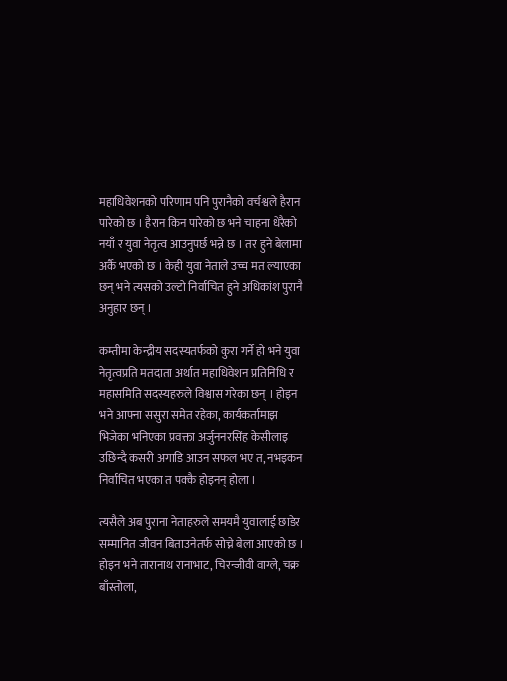महाधिवेशनको परिणाम पनि पुरानैको वर्चश्वले हैरान पारेको छ । हैरान किन पारेको छ भने चाहना धेरैको नयाँ र युवा नेतृत्व आउनुपर्छ भन्ने छ । तर हुने बेलामा अर्कै भएको छ । केही युवा नेताले उच्च मत ल्याएका छन् भने त्यसको उल्टो निर्वाचित हुने अधिकांश पुरानै अनुहार छन् ।

कम्तीमा केन्द्रीय सदस्यतर्फको कुरा गर्ने हो भने युवा नेतृत्वप्रति मतदाता अर्थात महाधिवेशन प्रतिनिधि र महासमिति सदस्यहरुले विश्वास गरेका छन् । होइन भने आफ्ना ससुरा समेत रहेका, कार्यकर्तामाझ भिजेका भनिएका प्रवक्ता अर्जुननरसिंह केसीलाइ उछिन्दै कसरी अगाडि आउन सफल भए त, नभइकन निर्वाचित भएका त पक्कै होइनन् होला ।

त्यसैले अब पुराना नेताहरुले समयमै युवालाई छाडेर सम्मानित जीवन बिताउनेतर्फ सोच्ने बेला आएको छ । होइन भने तारानाथ रानाभाट, चिरन्जीवी वाग्ले, चक्र बाँस्तोला,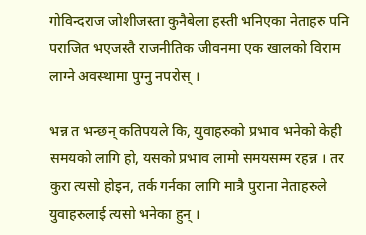गोविन्दराज जोशीजस्ता कुनैबेला हस्ती भनिएका नेताहरु पनि पराजित भएजस्तै राजनीतिक जीवनमा एक खालको विराम लाग्ने अवस्थामा पुग्नु नपरोस् ।

भन्न त भन्छन् कतिपयले कि, युवाहरुको प्रभाव भनेको केही समयको लागि हो, यसको प्रभाव लामो समयसम्म रहन्न । तर कुरा त्यसो होइन, तर्क गर्नका लागि मात्रै पुराना नेताहरुले युवाहरुलाई त्यसो भनेका हुन् ।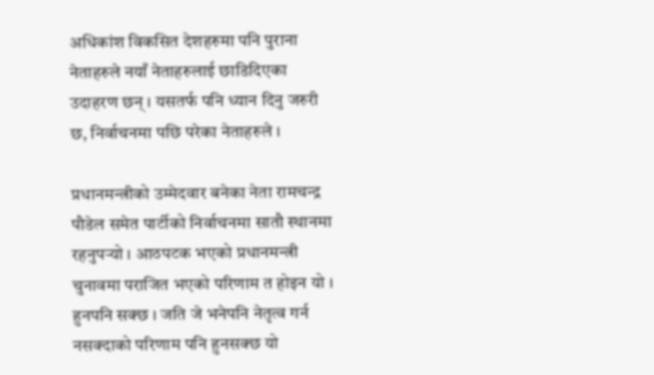अधिकांश विकसित देशहरुमा पनि पुराना नेताहरुले नयाँ नेताहरुलाई छाडिदिएका उदाहरण छन् । यसतर्फ पनि ध्यान दिनु जरुरी छ, निर्वाचनमा पछि परेका नेताहरुले ।

प्रधानमन्त्रीको उम्मेदवार बनेका नेता रामचन्द्र पौडेल समेत पार्टीको निर्वाचनमा सातौ स्थानमा रहनुपर्‍यो । आठपटक भएको प्रधानमन्त्री चुनावमा पराजित भएको परिणाम त होइन यो । हुनपनि सक्छ । जति जे भनेपनि नेतृत्व गर्न नसक्दाको परिणाम पनि हुनसक्छ यो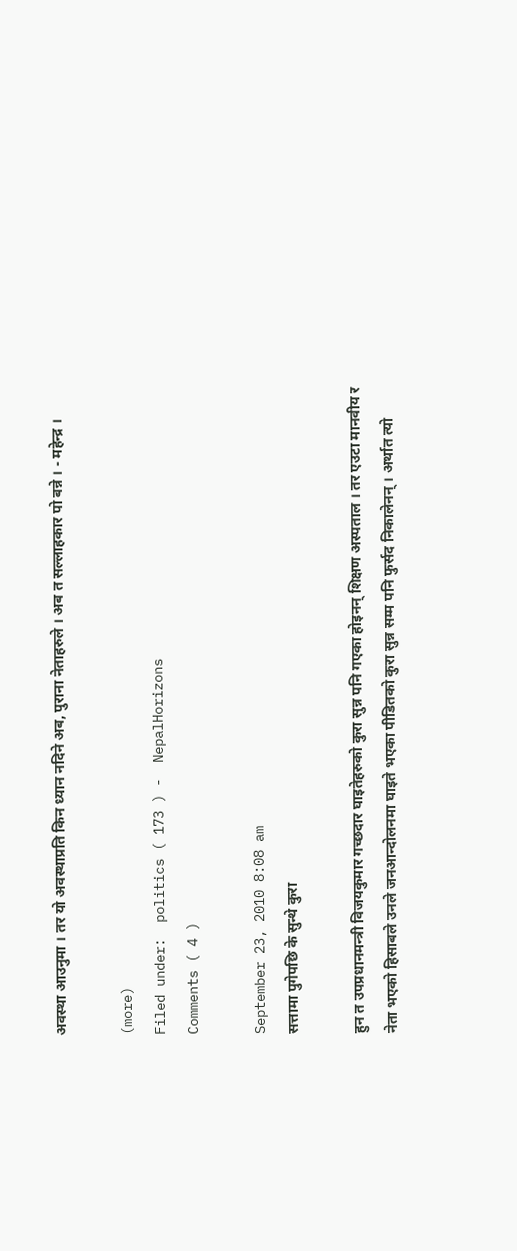अवस्था आउनुमा । तर यो अवस्थाप्रति किन ध्यान नदिने अब, पुराना नेताहरुले । अब त सल्लाहकार पो बन्ने । - महेन्द्र ।

(more)
Filed under:  politics ( 173 ) -  NepalHorizons
Comments ( 4 )

September 23, 2010 8:08 am
सत्तामा पुगेपछि के सुन्थे कुरा

हुन त उपप्रधानमन्त्री विजयकुमार गच्छदार घाइतेहरुको कुरा सुन्न पनि गएका होइनन् शिक्षण अस्पताल । तर एउटा मानवीय र नेता भएको हिसाबले उनले जनआन्दोलनमा घाइते भएका पीडितको कुरा सुन्न सम्म पनि फुर्सद निकालेनन् । अर्थात त्यो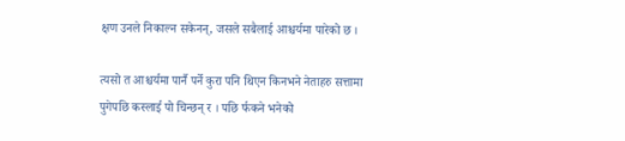क्षण उनले निकाल्न सकेनन्, जसले सबैलाई आश्चर्यमा पारेको छ ।

त्यसो त आश्चर्यमा पार्नै पर्ने कुरा पनि थिएन किनभने नेताहरु सत्तामा पुगेपछि कस्लाई पो चिन्छन् र । पछि र्फकने भनेको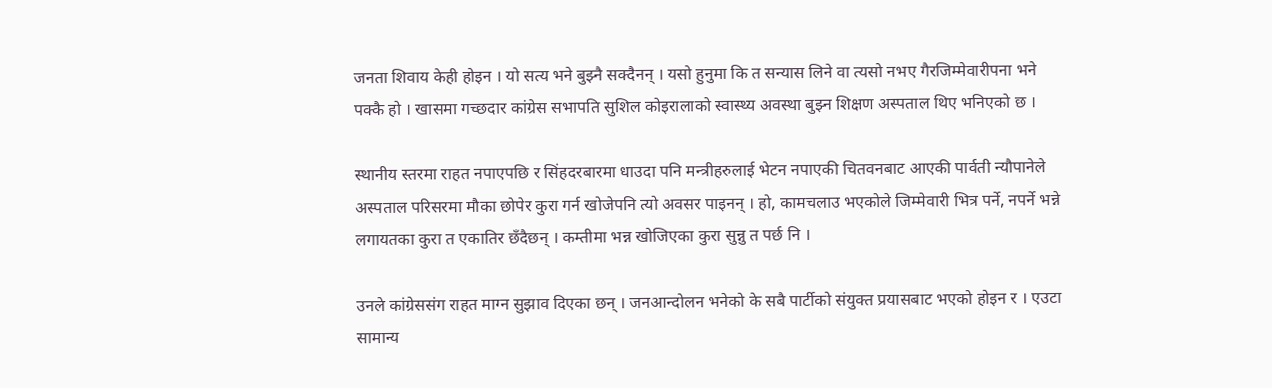जनता शिवाय केही होइन । यो सत्य भने बुझ्नै सक्दैनन् । यसो हुनुमा कि त सन्यास लिने वा त्यसो नभए गैरजिम्मेवारीपना भने पक्कै हो । खासमा गच्छदार कांग्रेस सभापति सुशिल कोइरालाको स्वास्थ्य अवस्था बुझ्न शिक्षण अस्पताल थिए भनिएको छ ।

स्थानीय स्तरमा राहत नपाएपछि र सिंहदरबारमा धाउदा पनि मन्त्रीहरुलाई भेटन नपाएकी चितवनबाट आएकी पार्वती न्यौपानेले अस्पताल परिसरमा मौका छोपेर कुरा गर्न खोजेपनि त्यो अवसर पाइनन् । हो, कामचलाउ भएकोले जिम्मेवारी भित्र पर्ने, नपर्ने भन्ने लगायतका कुरा त एकातिर छँदैछन् । कम्तीमा भन्न खोजिएका कुरा सुन्नु त पर्छ नि ।

उनले कांग्रेससंग राहत माग्न सुझाव दिएका छन् । जनआन्दोलन भनेको के सबै पार्टीको संयुक्त प्रयासबाट भएको होइन र । एउटा सामान्य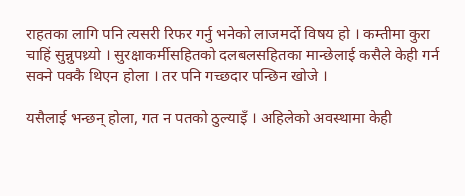राहतका लागि पनि त्यसरी रिफर गर्नु भनेको लाजमर्दो विषय हो । कम्तीमा कुरा चाहिं सुन्नुपथ्र्यो । सुरक्षाकर्मीसहितको दलबलसहितका मान्छेलाई कसैले केही गर्न सक्ने पक्कै थिएन होला । तर पनि गच्छदार पन्छिन खोजे ।

यसैलाई भन्छन् होला, गत न पतको ठुल्याइँ । अहिलेको अवस्थामा केही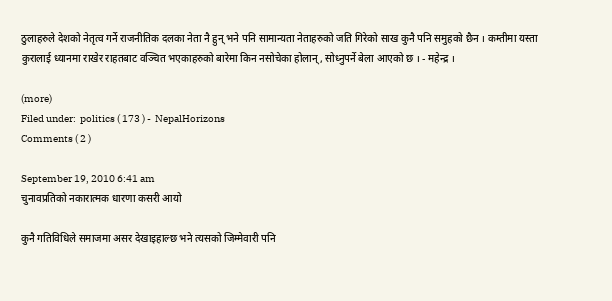ठुलाहरुले देशको नेतृत्व गर्ने राजनीतिक दलका नेता नै हुन् भने पनि सामान्यता नेताहरुको जति गिरेको साख कुनै पनि समुहको छैन । कम्तीमा यस्ता कुरालाई ध्यानमा राखेर राहतबाट वञ्चित भएकाहरुको बारेमा किन नसोचेका होलान्, सोध्नुपर्ने बेला आएको छ । - महेन्द्र ।

(more)
Filed under:  politics ( 173 ) -  NepalHorizons
Comments ( 2 )

September 19, 2010 6:41 am
चुनावप्रतिको नकारात्मक धारणा कसरी आयो

कुनै गतिविधिले समाजमा असर देखाइहाल्छ भने त्यसको जिम्मेवारी पनि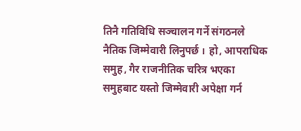तिनै गतिविधि सञ्चालन गर्ने संगठनले नैतिक जिम्मेवारी लिनुपर्छ । हो, आपराधिक समुह, गैर राजनीतिक चरित्र भएका समुहबाट यस्तो जिम्मेवारी अपेक्षा गर्न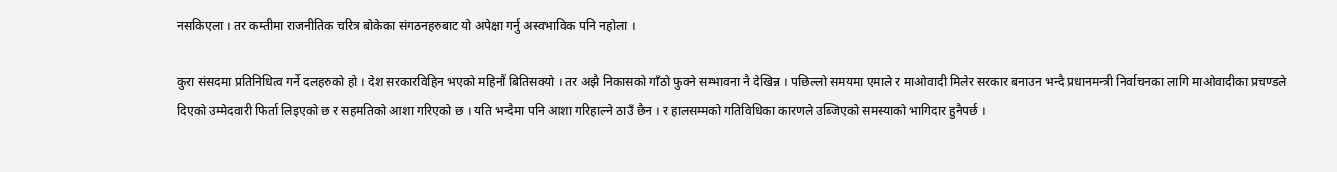नसकिएला । तर कम्तीमा राजनीतिक चरित्र बोकेका संगठनहरुबाट यो अपेक्षा गर्नु अस्वभाविक पनि नहोला ।

कुरा संसदमा प्रतिनिधित्व गर्ने दलहरुको हो । देश सरकारविहिन भएको महिनौं बितिसक्यो । तर अझै निकासको गाँठो फुक्ने सम्भावना नै देखिन्न । पछिल्लो समयमा एमाले र माओवादी मिलेर सरकार बनाउन भन्दै प्रधानमन्त्री निर्वाचनका लागि माओवादीका प्रचण्डले दिएको उम्मेदवारी फिर्ता लिइएको छ र सहमतिको आशा गरिएको छ । यति भन्दैमा पनि आशा गरिहाल्ने ठाउँ छैन । र हालसम्मको गतिविधिका कारणले उब्जिएको समस्याको भागिदार हुनैपर्छ ।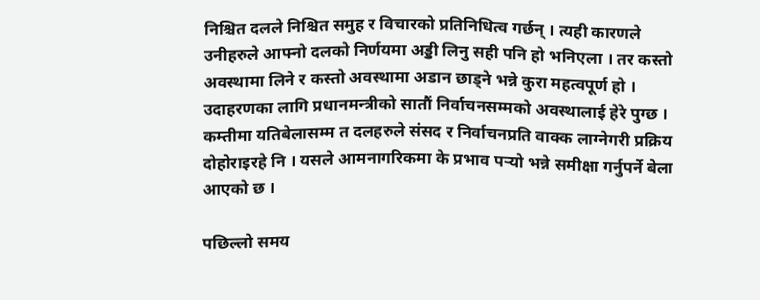निश्चित दलले निश्चित समुह र विचारको प्रतिनिधित्व गर्छन् । त्यही कारणले उनीहरुले आफ्नो दलको निर्णयमा अड्डी लिनु सही पनि हो भनिएला । तर कस्तो अवस्थामा लिने र कस्तो अवस्थामा अडान छाड्ने भन्ने कुरा महत्वपूर्ण हो । उदाहरणका लागि प्रधानमन्त्रीको सातौं निर्वाचनसम्मको अवस्थालाई हेरे पुग्छ । कम्तीमा यतिबेलासम्म त दलहरुले संसद र निर्वाचनप्रति वाक्क लाग्नेगरी प्रक्रिय दोहोराइरहे नि । यसले आमनागरिकमा के प्रभाव पर्‍यो भन्ने समीक्षा गर्नुपर्ने बेला आएको छ ।

पछिल्लो समय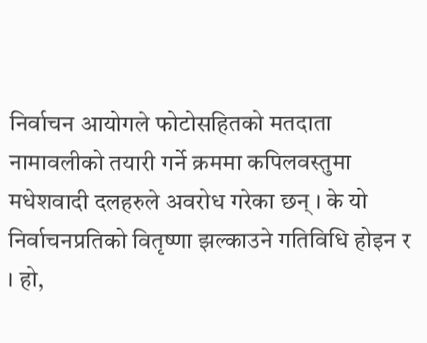निर्वाचन आयोगले फोटोसहितको मतदाता नामावलीको तयारी गर्ने क्रममा कपिलवस्तुमा मधेशवादी दलहरुले अवरोध गरेका छन् । के यो निर्वाचनप्रतिको वितृष्णा झल्काउने गतिविधि होइन र । हो,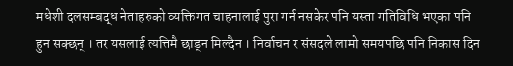मधेशी दलसम्बद्ध नेताहरुको व्यक्तिगत चाहनालाई पुरा गर्न नसकेर पनि यस्ता गतिविधि भएका पनि हुन सक्छन् । तर यसलाई त्यत्तिमै छाड्न मिल्दैन । निर्वाचन र संसदले लामो समयपछि पनि निकास दिन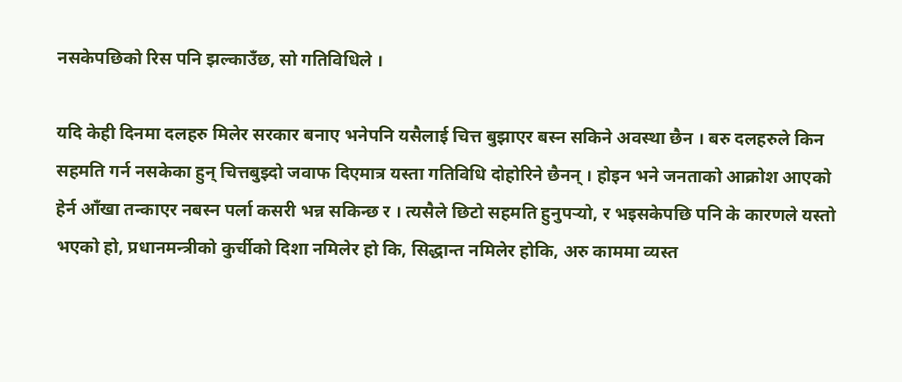नसकेपछिको रिस पनि झल्काउँछ, सो गतिविधिले ।

यदि केही दिनमा दलहरु मिलेर सरकार बनाए भनेपनि यसैलाई चित्त बुझाएर बस्न सकिने अवस्था छैन । बरु दलहरुले किन सहमति गर्न नसकेका हुन् चित्तबुझ्दो जवाफ दिएमात्र यस्ता गतिविधि दोहोरिने छैनन् । होइन भने जनताको आक्रोश आएको हेर्न आँखा तन्काएर नबस्न पर्ला कसरी भन्न सकिन्छ र । त्यसैले छिटो सहमति हुनुपर्‍यो, र भइसकेपछि पनि के कारणले यस्तो भएको हो, प्रधानमन्त्रीको कुर्चीको दिशा नमिलेर हो कि, सिद्धान्त नमिलेर होकि, अरु काममा व्यस्त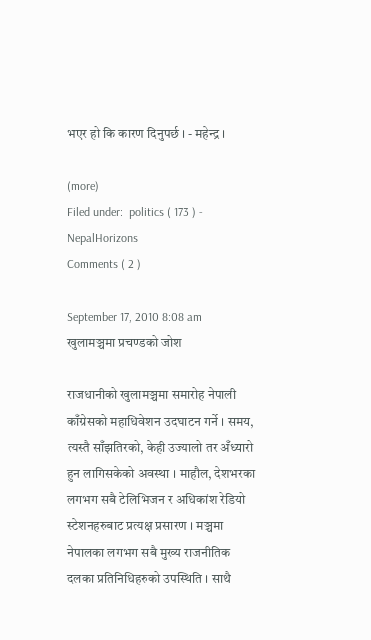भएर हो कि कारण दिनुपर्छ । - महेन्द्र ।

(more)
Filed under:  politics ( 173 ) -  NepalHorizons
Comments ( 2 )

September 17, 2010 8:08 am
खुलामञ्चमा प्रचण्डको जोश

राजधानीको खुलामञ्चमा समारोह नेपाली काँग्रेसको महाधिवेशन उदघाटन गर्ने । समय, त्यस्तै साँझतिरको, केही उज्यालो तर अँध्यारो हुन लागिसकेको अवस्था । माहौल, देशभरका लगभग सबै टेलिभिजन र अधिकांश रेडियो स्टेशनहरुबाट प्रत्यक्ष प्रसारण । मञ्चमा नेपालका लगभग सबै मुख्य राजनीतिक दलका प्रतिनिधिहरुको उपस्थिति । साथै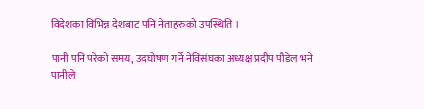विदेशका विभिन्न देशबाट पनि नेताहरुको उपस्थिति ।

पानी पनि परेको समय, उदघोषण गर्ने नेविसंघका अध्यक्ष प्रदीप पौडेल भने पानीले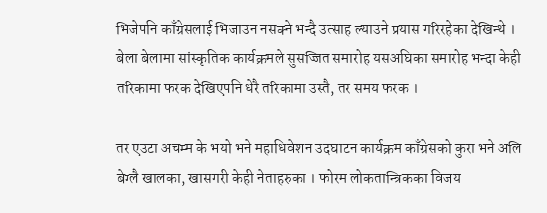भिजेपनि काँग्रेसलाई भिजाउन नसक्ने भन्दै उत्साह ल्याउने प्रयास गरिरहेका देखिन्थे । बेला बेलामा सांस्कृतिक कार्यक्रमले सुसज्जित समारोह यसअघिका समारोह भन्दा केही तरिकामा फरक देखिएपनि धेरै तरिकामा उस्तै, तर समय फरक ।

तर एउटा अचम्म के भयो भने महाधिवेशन उदघाटन कार्यक्रम काँग्रेसको कुरा भने अलि बेग्लै खालका, खासगरी केही नेताहरुका । फोरम लोकतान्त्रिकका विजय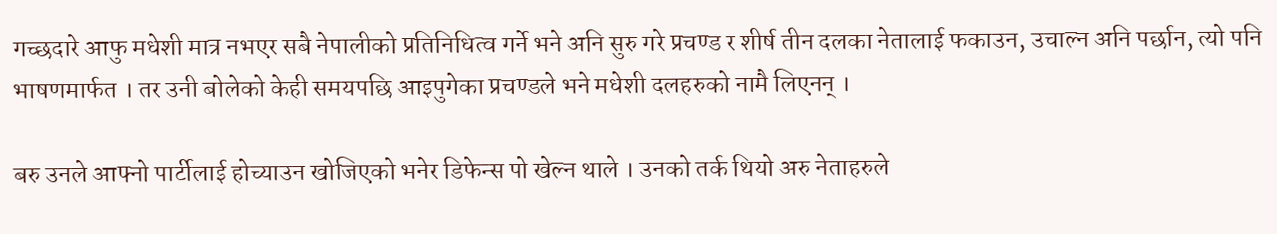गच्छदारे आफु मधेशी मात्र नभएर सबै नेपालीको प्रतिनिधित्व गर्ने भने अनि सुरु गरे प्रचण्ड र शीर्ष तीन दलका नेतालाई फकाउन, उचाल्न अनि पर्छान, त्यो पनि भाषणमार्फत । तर उनी बोलेको केही समयपछि आइपुगेका प्रचण्डले भने मधेशी दलहरुको नामै लिएनन् ।

बरु उनले आफ्नो पार्टीलाई होच्याउन खोजिएको भनेर डिफेन्स पो खेल्न थाले । उनको तर्क थियो अरु नेताहरुले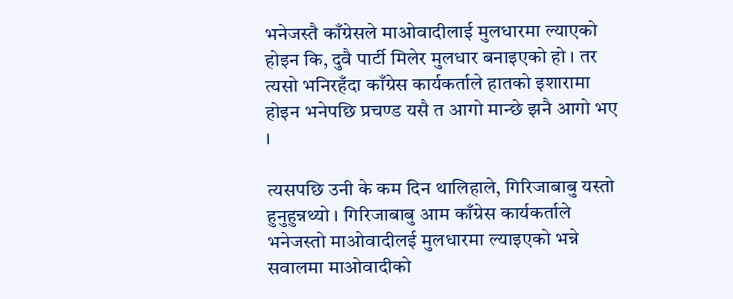भनेजस्तै काँग्रेसले माओवादीलाई मुलधारमा ल्याएको होइन कि, दुवै पार्टी मिलेर मुलधार बनाइएको हो । तर त्यसो भनिरहँदा काँग्रेस कार्यकर्ताले हातको इशारामा होइन भनेपछि प्रचण्ड यसै त आगो मान्छे झनै आगो भए ।

त्यसपछि उनी के कम दिन थालिहाले, गिरिजाबाबु यस्तो हुनुहुन्नथ्यो । गिरिजाबाबु आम काँग्रेस कार्यकर्ताले भनेजस्तो माओवादीलई मुलधारमा ल्याइएको भन्ने सवालमा माओवादीको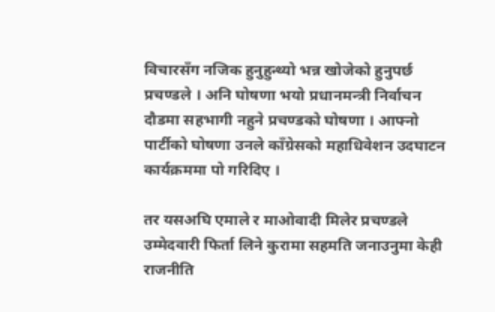विचारसँग नजिक हुनुहुन्थ्यो भन्न खोजेको हुनुपर्छ प्रचण्डले । अनि घोषणा भयो प्रधानमन्त्री निर्वाचन दौडमा सहभागी नहुने प्रचण्डको घोषणा । आफ्नो पार्टीको घोषणा उनले काँग्रेसको महाधिवेशन उदघाटन कार्यक्रममा पो गरिदिए ।

तर यसअघि एमाले र माओवादी मिलेर प्रचण्डले उम्मेदवारी फिर्ता लिने कुरामा सहमति जनाउनुमा केही राजनीति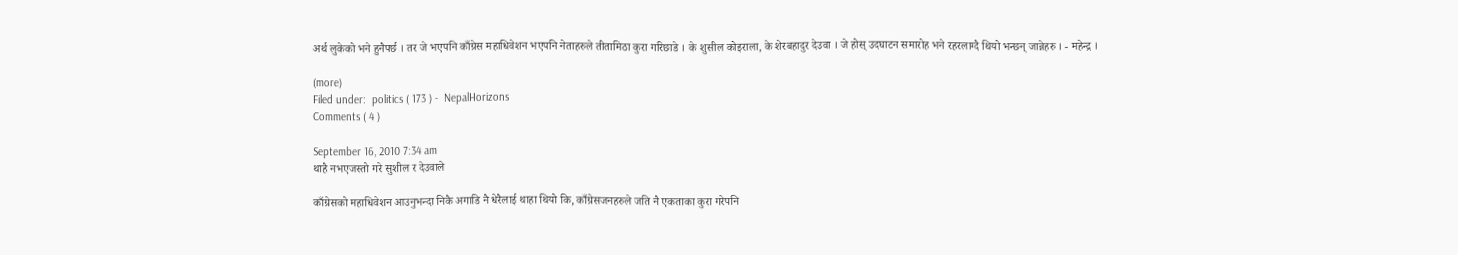अर्थ लुकेको भने हुनैपर्छ । तर जे भएपनि काँग्रेस महाधिवेशन भएपनि नेताहरुले तीतामिठा कुरा गरिछाडे । के शुसील कोइराला, के शेरबहादुर देउवा । जे होस् उदघाटन समारोह भने रहरलाग्दै थियो भन्छन् जान्नेहरु । - महेन्द्र ।

(more)
Filed under:  politics ( 173 ) -  NepalHorizons
Comments ( 4 )

September 16, 2010 7:34 am
थाहै नभएजस्तो गरे सुशील र देउवाले

काँग्रेसको महाधिवेशन आउनुभन्दा निकै अगाडि नै धेरैलाई थाहा थियो कि, काँग्रेसजनहरुले जति नै एकताका कुरा गरेपनि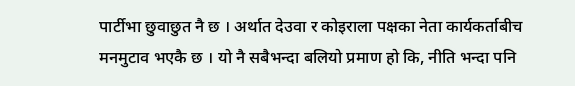पार्टीभा छुवाछुत नै छ । अर्थात देउवा र कोइराला पक्षका नेता कार्यकर्ताबीच मनमुटाव भएकै छ । यो नै सबैभन्दा बलियो प्रमाण हो कि, नीति भन्दा पनि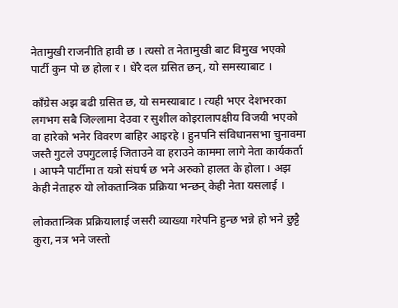नेतामुखी राजनीति हावी छ । त्यसो त नेतामुखी बाट विमुख भएको पार्टी कुन पो छ होला र । धेरै दल ग्रसित छन्, यो समस्याबाट ।

काँग्रेस अझ बढी ग्रसित छ, यो समस्याबाट । त्यही भएर देशभरका लगभग सबै जिल्लामा देउवा र सुशील कोइरालापक्षीय विजयी भएको वा हारेको भनेर विवरण बाहिर आइरहे । हुनपनि संविधानसभा चुनावमा जस्तै गुटले उपगुटलाई जिताउने वा हराउने काममा लागे नेता कार्यकर्ता । आफ्नै पार्टीमा त यत्रो संघर्ष छ भने अरुको हालत के होला । अझ केही नेताहरु यो लोकतान्त्रिक प्रक्रिया भन्छन् केही नेता यसलाई ।

लोकतान्त्रिक प्रक्रियालाई जसरी व्याख्या गरेपनि हुन्छ भन्ने हो भने छुट्टै कुरा, नत्र भने जस्तो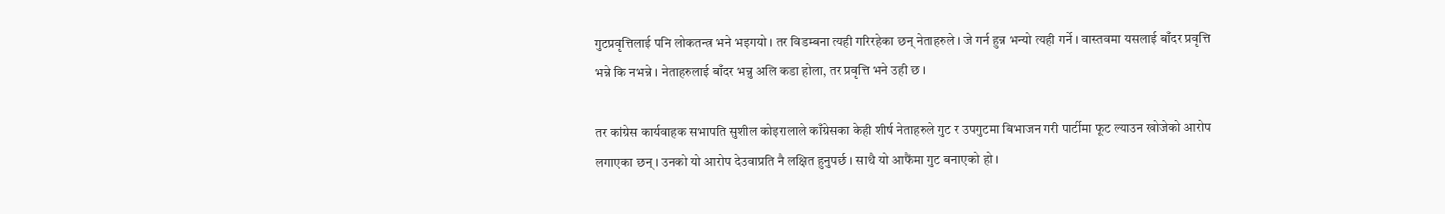गुटप्रवृत्तिलाई पनि लोकतन्त्र भने भइगयो । तर विडम्बना त्यही गरिरहेका छन् नेताहरुले । जे गर्न हुन्न भन्यो त्यही गर्ने । वास्तवमा यसलाई बाँदर प्रवृत्ति भन्ने कि नभन्ने । नेताहरुलाई बाँदर भन्नु अलि कडा होला, तर प्रवृत्ति भने उही छ ।

तर कांग्रेस कार्यवाहक सभापति सुशील कोइरालाले काँग्रेसका केही शीर्ष नेताहरुले गुट र उपगुटमा बिभाजन गरी पार्टीमा फूट ल्याउन खोजेको आरोप लगाएका छन् । उनको यो आरोप देउवाप्रति नै लक्षित हुनुपर्छ । साथै यो आफैंमा गुट बनाएको हो ।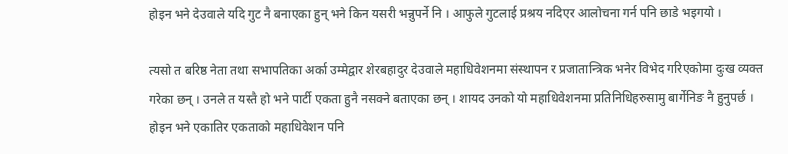होइन भने देउवाले यदि गुट नै बनाएका हुन् भने किन यसरी भन्नुपर्ने नि । आफुले गुटलाई प्रश्रय नदिएर आलोचना गर्न पनि छाडे भइगयो ।

त्यसो त बरिष्ठ नेता तथा सभापतिका अर्का उम्मेद्वार शेरबहादुर देउवाले महाधिवेशनमा संस्थापन र प्रजातान्त्रिक भनेर विभेद गरिएकोमा दुःख व्यक्त गरेका छन् । उनले त यस्तै हो भने पार्टी एकता हुनै नसक्ने बताएका छन् । शायद उनको यो महाधिवेशनमा प्रतिनिधिहरुसामु बार्गेनिङ नै हुनुपर्छ । होइन भने एकातिर एकताको महाधिवेशन पनि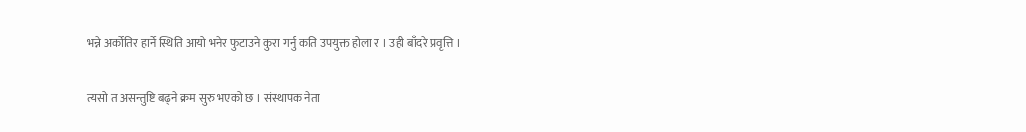भन्ने अर्कोतिर हार्ने स्थिति आयो भनेर फुटाउने कुरा गर्नु कति उपयुक्त होला र । उही बाँदरे प्रवृत्ति ।

त्यसो त असन्तुष्टि बढ्ने क्रम सुरु भएको छ । संस्थापक नेता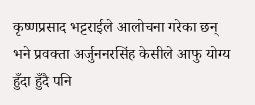कृष्णप्रसाद भट्टराईले आलोचना गरेका छन् भने प्रवक्ता अर्जुननरसिंह केसीले आफु योग्य हुँदा हुँदै पनि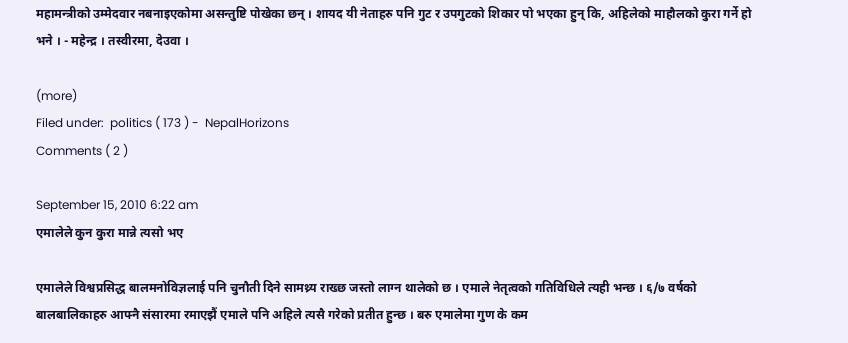महामन्त्रीको उम्मेदवार नबनाइएकोमा असन्तुष्टि पोखेका छन् । शायद यी नेताहरु पनि गुट र उपगुटको शिकार पो भएका हुन् कि, अहिलेको माहौलको कुरा गर्ने हो भने । - महेन्द्र । तस्वीरमा, देउवा ।

(more)
Filed under:  politics ( 173 ) -  NepalHorizons
Comments ( 2 )

September 15, 2010 6:22 am
एमालेले कुन कुरा मान्ने त्यसो भए

एमालेले विश्वप्रसिद्ध बालमनोविज्ञलाई पनि चुनौती दिने सामथ्र्य राख्छ जस्तो लाग्न थालेको छ । एमाले नेतृत्वको गतिविधिले त्यही भन्छ । ६/७ वर्षको बालबालिकाहरु आफ्नै संसारमा रमाएझैं एमाले पनि अहिले त्यसै गरेको प्रतीत हुन्छ । बरु एमालेमा गुण के कम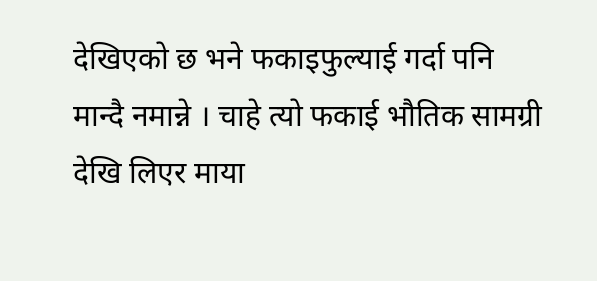देखिएको छ भने फकाइफुल्याई गर्दा पनि मान्दै नमान्ने । चाहे त्यो फकाई भौतिक सामग्री देखि लिएर माया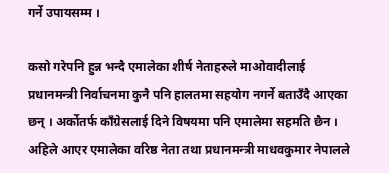गर्ने उपायसम्म ।

कसो गरेपनि हुन्न भन्दै एमालेका शीर्ष नेताहरुले माओवादीलाई प्रधानमन्त्री निर्वाचनमा कुनै पनि हालतमा सहयोग नगर्ने बताउँदै आएका छन् । अर्कोतर्फ काँग्रेसलाई दिने विषयमा पनि एमालेमा सहमति छैन । अहिले आएर एमालेका वरिष्ठ नेता तथा प्रधानमन्त्री माधवकुमार नेपालले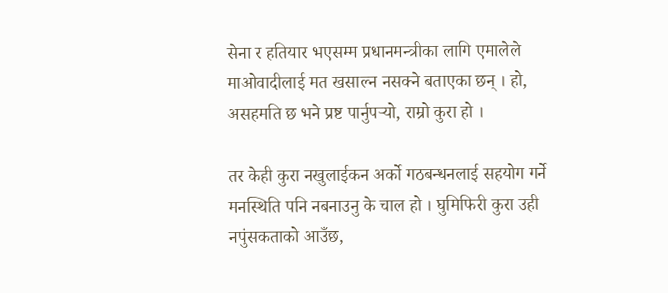सेना र हतियार भएसम्म प्रधानमन्त्रीका लागि एमालेले माओवादीलाई मत खसाल्न नसक्ने बताएका छन् । हो, असहमति छ भने प्रष्ट पार्नुपर्‍यो, राम्रो कुरा हो ।

तर केही कुरा नखुलाईकन अर्को गठबन्धनलाई सहयोग गर्ने मनस्थिति पनि नबनाउनु के चाल हो । घुमिफिरी कुरा उही नपुंसकताको आउँछ,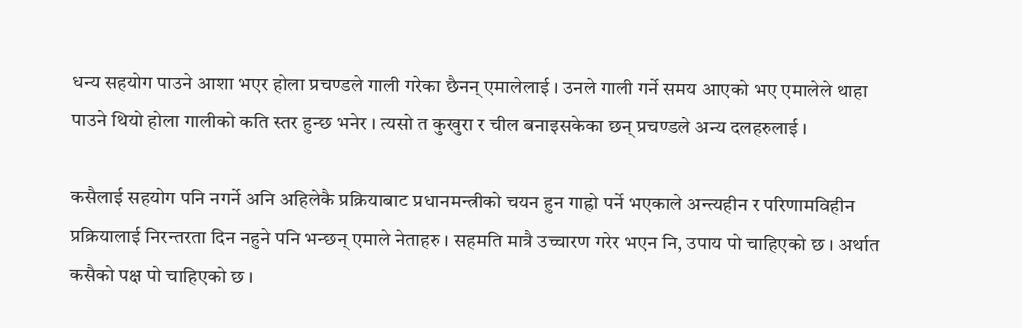धन्य सहयोग पाउने आशा भएर होला प्रचण्डले गाली गरेका छैनन् एमालेलाई । उनले गाली गर्ने समय आएको भए एमालेले थाहा पाउने थियो होला गालीको कति स्तर हुन्छ भनेर । त्यसो त कुखुरा र चील बनाइसकेका छन् प्रचण्डले अन्य दलहरुलाई ।

कसैलाई सहयोग पनि नगर्ने अनि अहिलेकै प्रक्रियाबाट प्रधानमन्त्रीको चयन हुन गाह्रो पर्ने भएकाले अन्त्यहीन र परिणामविहीन प्रक्रियालाई निरन्तरता दिन नहुने पनि भन्छन् एमाले नेताहरु । सहमति मात्रै उच्चारण गरेर भएन नि, उपाय पो चाहिएको छ । अर्थात कसैको पक्ष पो चाहिएको छ ।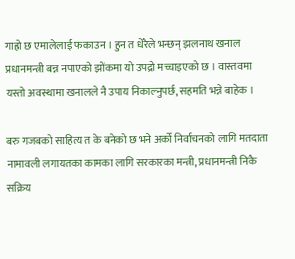गाह्रो छ एमालेलाई फकाउन । हुन त धेरैले भन्छन् झलनाथ खनाल प्रधानमन्त्री बन्न नपाएको झोंकमा यो उपद्रो मच्चाइएको छ । वास्तवमा यस्तो अवस्थामा खनालले नै उपाय निकाल्नुपर्छ, सहमति भन्ने बाहेक ।

बरु गजबको साहित्य त के बनेको छ भने अर्को निर्वाचनको लागि मतदाता नामावली लगायतका कामका लागि सरकारका मन्त्री, प्रधानमन्त्री निकै सक्रिय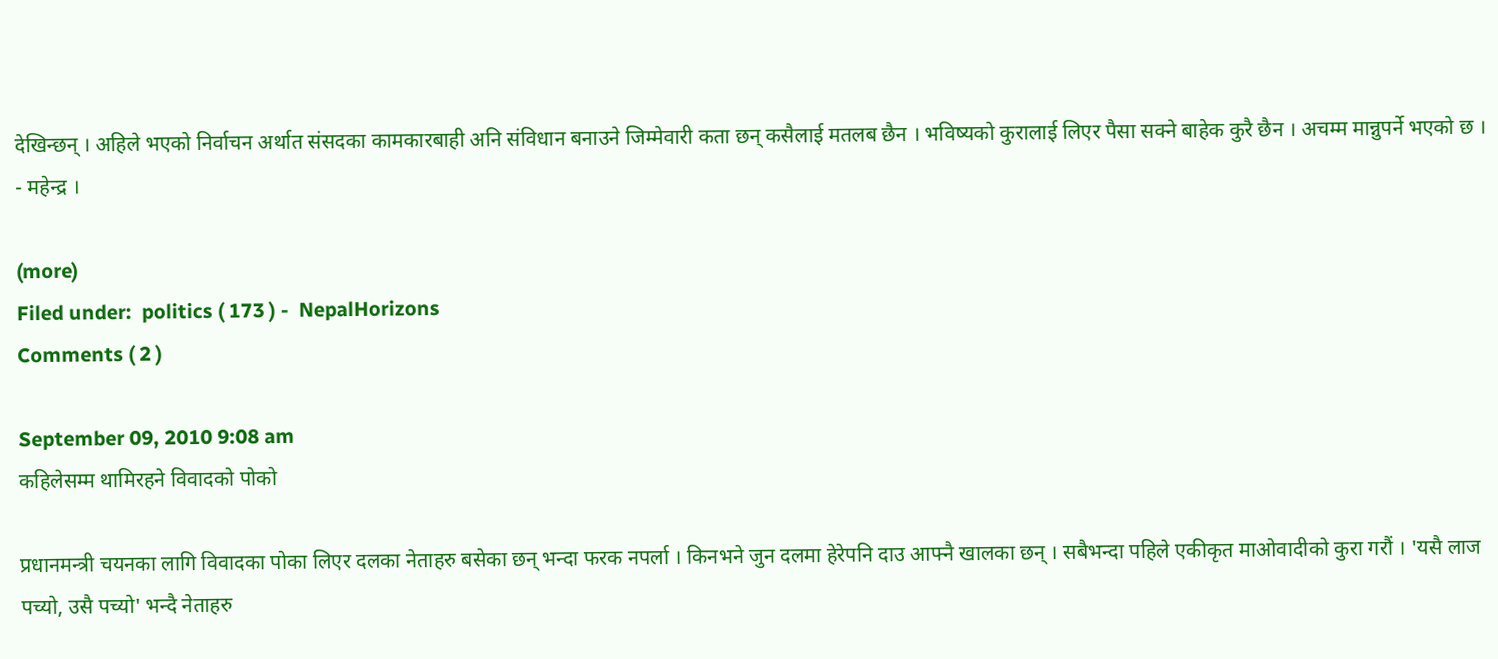देखिन्छन् । अहिले भएको निर्वाचन अर्थात संसदका कामकारबाही अनि संविधान बनाउने जिम्मेवारी कता छन् कसैलाई मतलब छैन । भविष्यको कुरालाई लिएर पैसा सक्ने बाहेक कुरै छैन । अचम्म मान्नुपर्ने भएको छ । - महेन्द्र ।

(more)
Filed under:  politics ( 173 ) -  NepalHorizons
Comments ( 2 )

September 09, 2010 9:08 am
कहिलेसम्म थामिरहने विवादको पोको

प्रधानमन्त्री चयनका लागि विवादका पोका लिएर दलका नेताहरु बसेका छन् भन्दा फरक नपर्ला । किनभने जुन दलमा हेरेपनि दाउ आफ्नै खालका छन् । सबैभन्दा पहिले एकीकृत माओवादीको कुरा गरौं । 'यसै लाज पच्यो, उसै पच्यो' भन्दै नेताहरु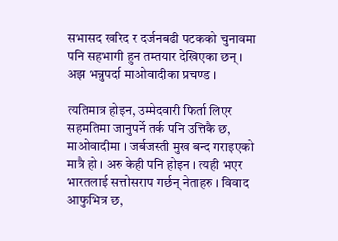सभासद खरिद र दर्जनबढी पटकको चुनावमा पनि सहभागी हुन तम्तयार देखिएका छन् । अझ भन्नुपर्दा माओवादीका प्रचण्ड ।

त्यतिमात्र होइन, उम्मेदवारी फिर्ता लिएर सहमतिमा जानुपर्ने तर्क पनि उत्तिकै छ, माओवादीमा । जर्बजस्ती मुख बन्द गराइएको मात्रै हो । अरु केही पनि होइन । त्यही भएर भारतलाई सत्तोसराप गर्छन् नेताहरु । विवाद आफुभित्र छ,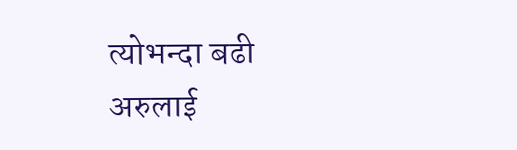त्योभन्दा बढी अरुलाई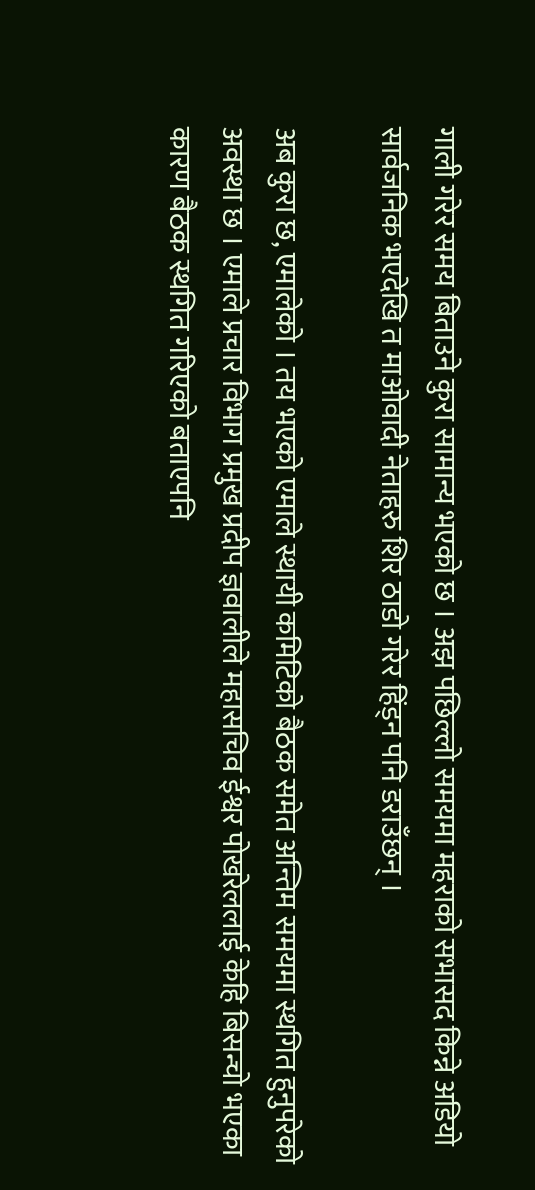गाली गरेर समय बिताउने कुरा सामान्य भएको छ । अझ पछिल्लो समयमा महराको सभासद किन्ने अडियो सार्वजनिक भएदेखि त माओवादी नेताहरु शिर ठाडो गरेर हिंड्न पनि डराउँछन् ।

अब कुरा छ, एमालेको । तय भएको एमाले स्थायी कमिटिको बैठक समेत अन्तिम समयमा स्थगित हुनुपरेको अवस्था छ । एमाले प्रचार विभाग प्रमुख प्रदीप ज्ञवालीले महासचिव ईश्वर पोखरेललाई केहि बिसन्चो भएका कारण बैठक स्थगित गरिएको बताएपनि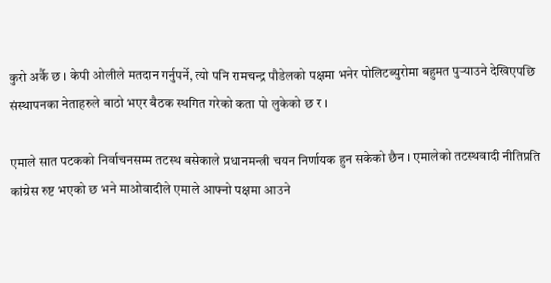कुरो अर्कै छ । केपी ओलीले मतदान गर्नुपर्ने, त्यो पनि रामचन्द्र पौडेलको पक्षमा भनेर पोलिटब्युरोमा बहुमत पुर्‍याउने देखिएपछि संस्थापनका नेताहरुले बाठो भएर बैठक स्थगित गरेको कता पो लुकेको छ र ।

एमाले सात पटकको निर्वाचनसम्म तटस्थ बसेकाले प्रधानमन्त्री चयन निर्णायक हुन सकेको छैन । एमालेको तटस्थवादी नीतिप्रति कांग्रेस रुष्ट भएको छ भने माओवादीले एमाले आफ्नो पक्षमा आउने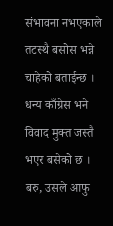संभावना नभएकाले तटस्थै बसोस भन्ने चाहेको बताईन्छ । धन्य काँग्रेस भने विवाद मुक्त जस्तै भएर बसेको छ । बरु, उसले आफु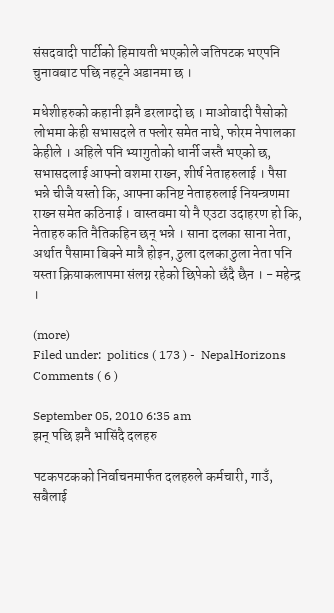संसदवादी पार्टीको हिमायती भएकोले जतिपटक भएपनि चुनावबाट पछि नहट्ने अडानमा छ ।

मधेशीहरुको कहानी झनै डरलाग्दो छ । माओवादी पैसोको लोभमा केही सभासदले त फ्लोर समेत नाघे, फोरम नेपालका केहीले । अहिले पनि भ्यागुतोको धार्नी जस्तै भएको छ, सभासदलाई आफ्नो वशमा राख्न, शीर्ष नेताहरुलाई । पैसा भन्ने चीजै यस्तो कि, आफ्ना कनिष्ट नेताहरुलाई नियन्त्रणमा राख्न समेत कठिनाई । वास्तवमा यो नै एउटा उदाहरण हो कि, नेताहरु कति नैतिकहिन छन् भन्ने । साना दलका साना नेता, अर्थात पैसामा बिक्ने मात्रै होइन, ठुला दलका ठुला नेता पनि यस्ता क्रियाकलापमा संलग्न रहेको छिपेको छँदै छैन । - महेन्द्र ।

(more)
Filed under:  politics ( 173 ) -  NepalHorizons
Comments ( 6 )

September 05, 2010 6:35 am
झन् पछि झनै भासिंदै दलहरु

पटकपटकको निर्वाचनमार्फत दलहरुले कर्मचारी, गाउँ, सबैलाई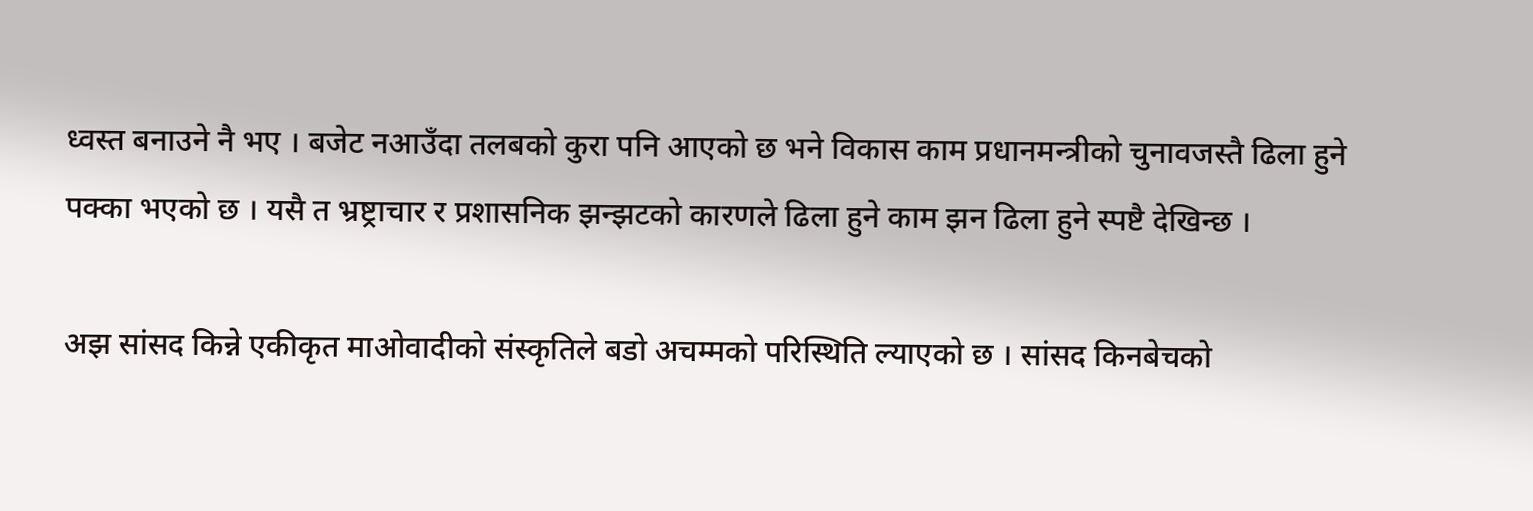ध्वस्त बनाउने नै भए । बजेट नआउँदा तलबको कुरा पनि आएको छ भने विकास काम प्रधानमन्त्रीको चुनावजस्तै ढिला हुने पक्का भएको छ । यसै त भ्रष्ट्राचार र प्रशासनिक झन्झटको कारणले ढिला हुने काम झन ढिला हुने स्पष्टै देखिन्छ ।

अझ सांसद किन्ने एकीकृत माओवादीको संस्कृतिले बडो अचम्मको परिस्थिति ल्याएको छ । सांसद किनबेचको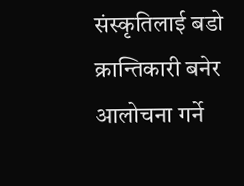संस्कृतिलाई बडो क्रान्तिकारी बनेर आलोचना गर्ने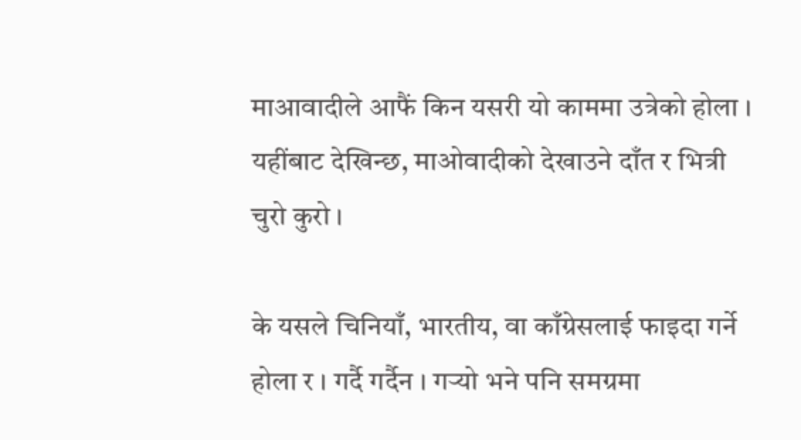माआवादीले आफैं किन यसरी यो काममा उत्रेको होला । यहींबाट देखिन्छ, माओवादीको देखाउने दाँत र भित्री चुरो कुरो ।

के यसले चिनियाँ, भारतीय, वा काँग्रेसलाई फाइदा गर्ने होला र । गर्दै गर्दैन । गर्‍यो भने पनि समग्रमा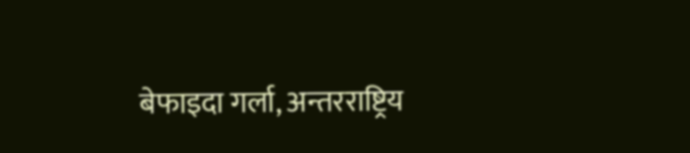बेफाइदा गर्ला, अन्तरराष्ट्रिय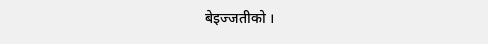बेइज्जतीको ।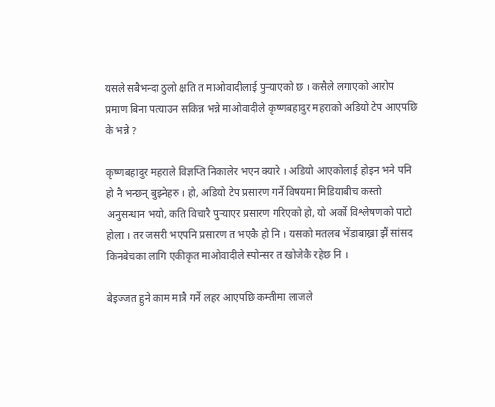यसले सबैभन्दा ठुलो क्षति त माओवादीलाई पुर्‍याएको छ । कसैले लगाएको आरोप प्रमाण बिना पत्याउन सकिन्न भन्ने माओवादीले कृष्णबहादुर महराको अडियो टेप आएपछि के भन्ने ?

कृष्णबहादुर महराले विज्ञप्ति निकालेर भएन क्यारे । अडियो आएकोलाई होइन भने पनि हो नै भन्छन् बुझ्नेहरु । हो, अडियो टेप प्रसारण गर्ने विषयमा मिडियाबीच कस्तो अनुसन्धान भयो, कति विचारै पुर्‍याएर प्रसारण गरिएको हो, यो अर्को विश्लेषणको पाटो होला । तर जसरी भएपनि प्रसारण त भएकै हो नि । यसको मतलब भेंडाबाख्रा झैं सांसद किनबेचका लागि एकीकृत माओवादीले स्पोन्सर त खोजेकै रहेछ नि ।

बेइज्जत हुने काम मात्रै गर्ने लहर आएपछि कम्तीमा लाजले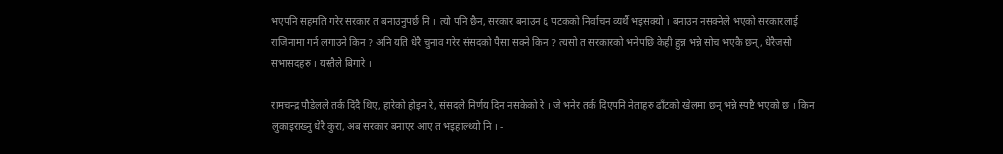भएपनि सहमति गरेर सरकार त बनाउनुपर्छ नि । त्यो पनि छैन, सरकार बनाउन ६ पटकको निर्वाचन व्यर्थै भइसक्यो । बनाउन नसक्नेले भएको सरकारलाई राजिनामा गर्न लगाउने किन ? अनि यति धेरै चुनाव गरेर संसदको पैसा सक्ने किन ? त्यसो त सरकारको भनेपछि केही हुन्न भन्ने सोच भएकै छन्, धेरैजसो सभासदहरु । यस्तैले बिगारे ।

रामचन्द्र पौडेलले तर्क दिंदै थिए, हारेको होइन रे, संसदले निर्णय दिन नसकेको रे । जे भनेर तर्क दिएपनि नेताहरु ढाँटको खेलमा छन् भन्ने स्पष्टै भएको छ । किन लुकाइराख्नु धेरै कुरा, अब सरकार बनाएर आए त भइहाल्थ्यो नि । -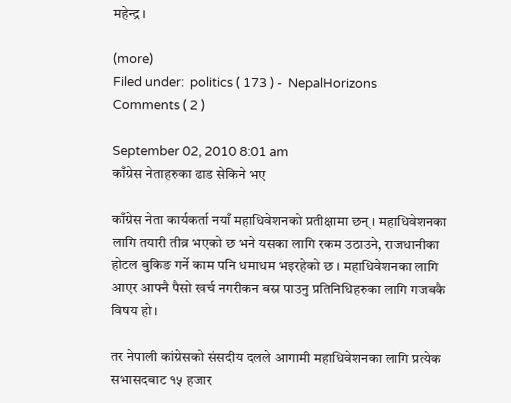महेन्द्र ।

(more)
Filed under:  politics ( 173 ) -  NepalHorizons
Comments ( 2 )

September 02, 2010 8:01 am
काँग्रेस नेताहरुका ढाड सेकिने भए

काँग्रेस नेता कार्यकर्ता नयाँ महाधिवेशनको प्रतीक्षामा छन् । महाधिवेशनका लागि तयारी तीव्र भएको छ भने यसका लागि रकम उठाउने, राजधानीका होटल बुकिङ गर्ने काम पनि धमाधम भइरहेको छ । महाधिवेशनका लागि आएर आफ्नै पैसो खर्च नगरीकन बस्न पाउनु प्रतिनिधिहरुका लागि गजबकै विषय हो ।

तर नेपाली कांग्रेसको संसदीय दलले आगामी महाधिवेशनका लागि प्रत्येक सभासदबाट १५ हजार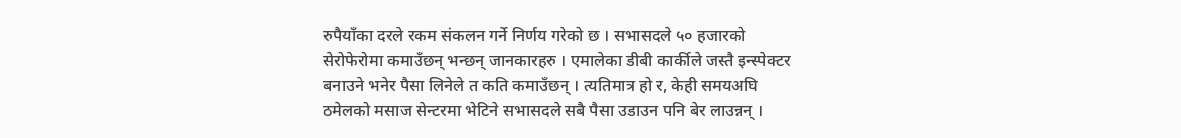रुपैयाँका दरले रकम संकलन गर्ने निर्णय गरेको छ । सभासदले ५० हजारको सेरोफेरोमा कमाउँछन् भन्छन् जानकारहरु । एमालेका डीबी कार्कीले जस्तै इन्स्पेक्टर बनाउने भनेर पैसा लिनेले त कति कमाउँछन् । त्यतिमात्र हो र, केही समयअघि ठमेलको मसाज सेन्टरमा भेटिने सभासदले सबै पैसा उडाउन पनि बेर लाउन्नन् ।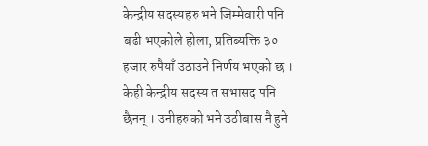केन्द्रीय सदस्यहरु भने जिम्मेवारी पनि बढी भएकोले होला, प्रतिब्यक्ति ३० हजार रुपैयाँ उठाउने निर्णय भएको छ । केही केन्द्रीय सदस्य त सभासद पनि छैनन् । उनीहरुको भने उठीबास नै हुने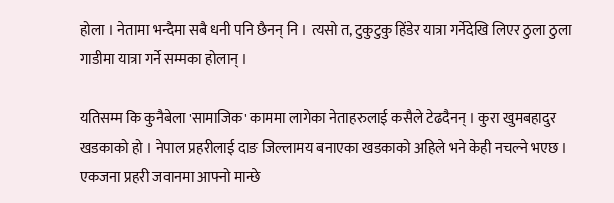होला । नेतामा भन्दैमा सबै धनी पनि छैनन् नि । त्यसो त, टुकुटुकु हिंडेर यात्रा गर्नेदेखि लिएर ठुला ठुला गाडीमा यात्रा गर्ने सम्मका होलान् ।

यतिसम्म कि कुनैबेला 'सामाजिक' काममा लागेका नेताहरुलाई कसैले टेढदैनन् । कुरा खुमबहादुर खडकाको हो । नेपाल प्रहरीलाई दाङ जिल्लामय बनाएका खडकाको अहिले भने केही नचल्ने भएछ । एकजना प्रहरी जवानमा आफ्नो मान्छे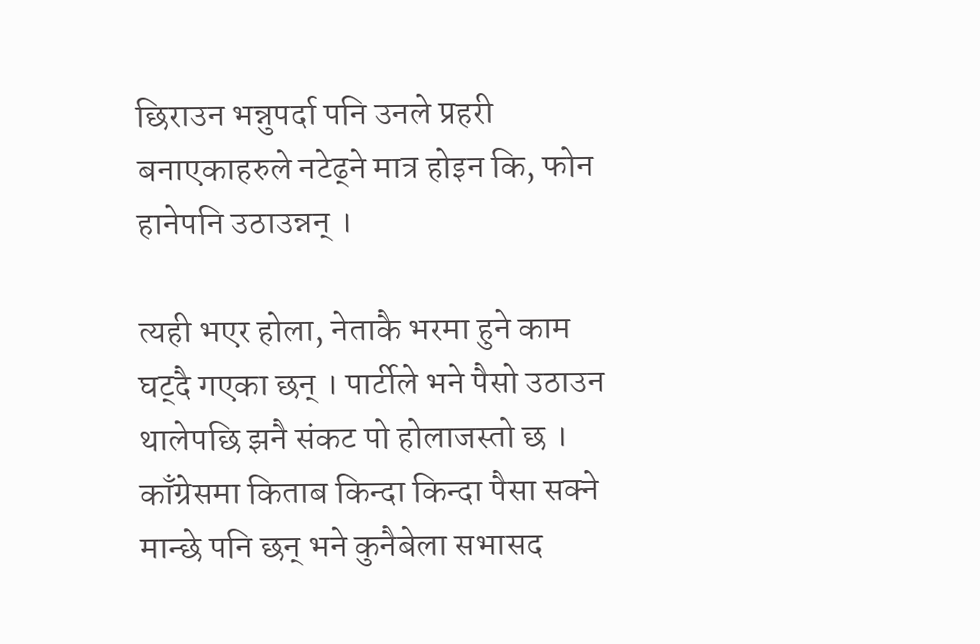छिराउन भन्नुपर्दा पनि उनले प्रहरी बनाएकाहरुले नटेढ्ने मात्र होइन कि, फोन हानेपनि उठाउन्नन् ।

त्यही भएर होला, नेताकै भरमा हुने काम घट्दै गएका छन् । पार्टीले भने पैसो उठाउन थालेपछि झनै संकट पो होलाजस्तो छ । काँग्रेसमा किताब किन्दा किन्दा पैसा सक्ने मान्छे पनि छन् भने कुनैबेला सभासद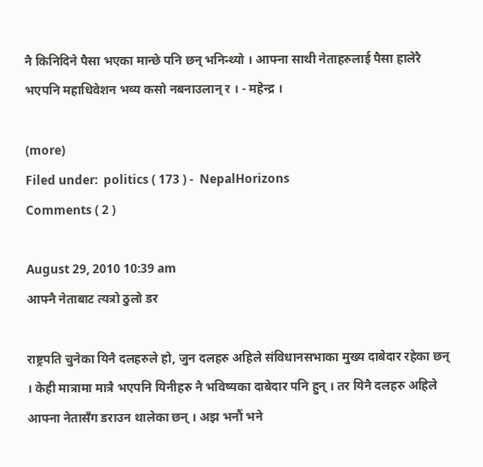नै किनिदिने पैसा भएका मान्छे पनि छन् भनिन्थ्यो । आफ्ना साथी नेताहरुलाई पैसा हालेरै भएपनि महाधिवेशन भव्य कसो नबनाउलान् र । - महेन्द्र ।

(more)
Filed under:  politics ( 173 ) -  NepalHorizons
Comments ( 2 )

August 29, 2010 10:39 am
आफ्नै नेताबाट त्यत्रो ठुलो डर

राष्ट्रपति चुनेका यिनै दलहरुले हो, जुन दलहरु अहिले संविधानसभाका मुख्य दाबेदार रहेका छन् । केही मात्रामा मात्रै भएपनि यिनीहरु नै भविष्यका दाबेदार पनि हुन् । तर यिनै दलहरु अहिले आफ्ना नेतासँग डराउन थालेका छन् । अझ भनौं भने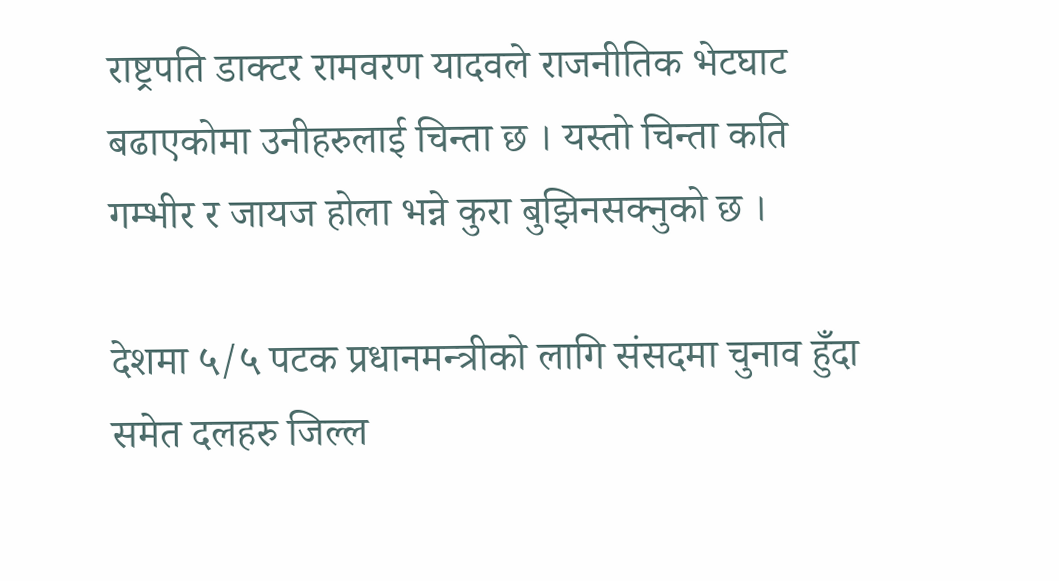राष्ट्रपति डाक्टर रामवरण यादवले राजनीतिक भेटघाट बढाएकोमा उनीहरुलाई चिन्ता छ । यस्तो चिन्ता कति गम्भीर र जायज होला भन्ने कुरा बुझिनसक्नुको छ ।

देशमा ५/५ पटक प्रधानमन्त्रीको लागि संसदमा चुनाव हुँदा समेत दलहरु जिल्ल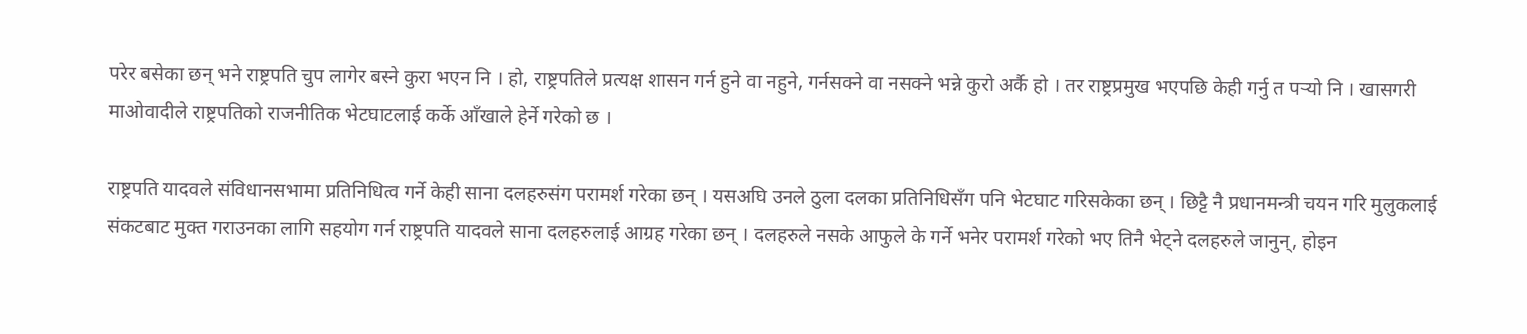परेर बसेका छन् भने राष्ट्रपति चुप लागेर बस्ने कुरा भएन नि । हो, राष्ट्रपतिले प्रत्यक्ष शासन गर्न हुने वा नहुने, गर्नसक्ने वा नसक्ने भन्ने कुरो अर्कै हो । तर राष्ट्रप्रमुख भएपछि केही गर्नु त पर्‍यो नि । खासगरी माओवादीले राष्ट्रपतिको राजनीतिक भेटघाटलाई कर्के आँखाले हेर्ने गरेको छ ।

राष्ट्रपति यादवले संविधानसभामा प्रतिनिधित्व गर्ने केही साना दलहरुसंग परामर्श गरेका छन् । यसअघि उनले ठुला दलका प्रतिनिधिसँग पनि भेटघाट गरिसकेका छन् । छिट्टै नै प्रधानमन्त्री चयन गरि मुलुकलाई संकटबाट मुक्त गराउनका लागि सहयोग गर्न राष्ट्रपति यादवले साना दलहरुलाई आग्रह गरेका छन् । दलहरुले नसके आफुले के गर्ने भनेर परामर्श गरेको भए तिनै भेट्ने दलहरुले जानुन्, होइन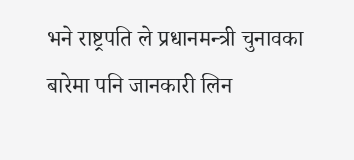भने राष्ट्रपति ले प्रधानमन्त्री चुनावका बारेमा पनि जानकारी लिन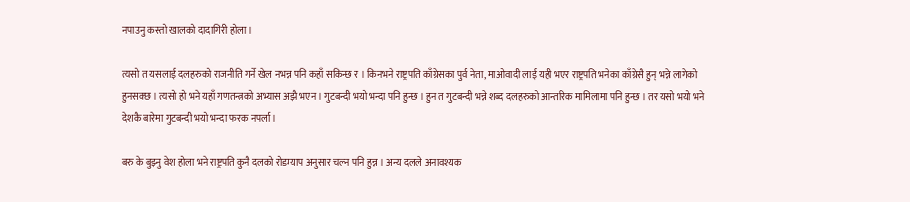नपाउनु कस्तो खालको दादागिरी होला ।

त्यसो त यसलाई दलहरुको राजनीति गर्ने खेल नभन्न पनि कहाँ सकिन्छ र । किनभने राष्ट्रपति काँग्रेसका पुर्व नेता, माओवादी लाई यही भएर राष्ट्रपति भनेका काँग्रेसै हुन् भन्ने लागेको हुनसक्छ । त्यसो हो भने यहाँ गणतन्त्रको अभ्यास अझै भएन । गुटबन्दी भयो भन्दा पनि हुन्छ । हुन त गुटबन्दी भन्ने शब्द दलहरुको आन्तरिक मामिलामा पनि हुन्छ । तर यसो भयो भने देशकै बारेमा गुटबन्दी भयो भन्दा फरक नपर्ला ।

बरु के बुझ्नु वेश होला भने राष्ट्रपति कुनै दलको रोडम्याप अनुसार चल्न पनि हुन्न । अन्य दलले अनावश्यक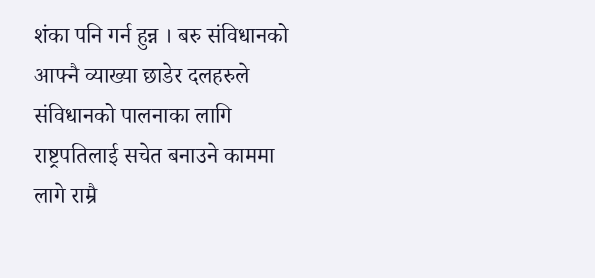शंका पनि गर्न हुन्न । बरु संविधानको आफ्नै व्याख्या छाडेर दलहरुले संविधानको पालनाका लागि राष्ट्रपतिलाई सचेत बनाउने काममा लागे राम्रै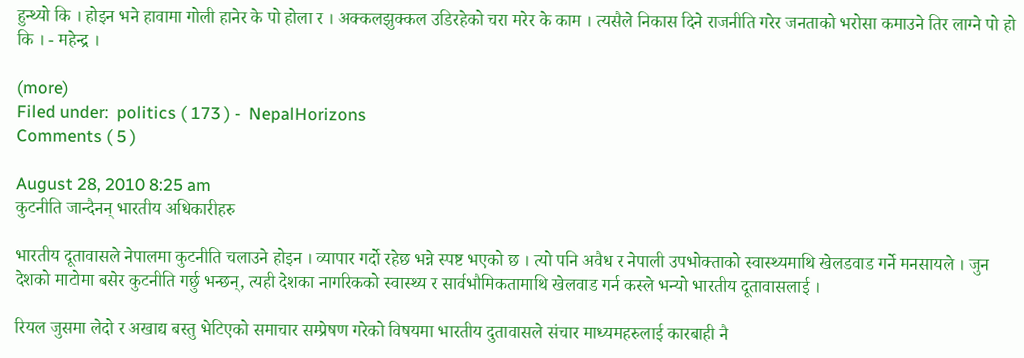हुन्थ्यो कि । होइन भने हावामा गोली हानेर के पो होला र । अक्कलझुक्कल उडिरहेको चरा मरेर के काम । त्यसैले निकास दिने राजनीति गरेर जनताको भरोसा कमाउने तिर लाग्ने पो हो कि । - महेन्द्र ।

(more)
Filed under:  politics ( 173 ) -  NepalHorizons
Comments ( 5 )

August 28, 2010 8:25 am
कुटनीति जान्दैनन् भारतीय अधिकारीहरु

भारतीय दूतावासले नेपालमा कुटनीति चलाउने होइन । व्यापार गर्दो रहेछ भन्ने स्पष्ट भएको छ । त्यो पनि अवैध र नेपाली उपभोक्ताको स्वास्थ्यमाथि खेलडवाड गर्ने मनसायले । जुन देशको माटोमा बसेर कुटनीति गर्छु भन्छन्, त्यही देशका नागरिकको स्वास्थ्य र सार्वभौमिकतामाथि खेलवाड गर्न कस्ले भन्यो भारतीय दूतावासलाई ।

रियल जुसमा लेदो र अखाद्य बस्तु भेटिएको समाचार सम्प्रेषण गरेको विषयमा भारतीय दुतावासले संचार माध्यमहरुलाई कारबाही नै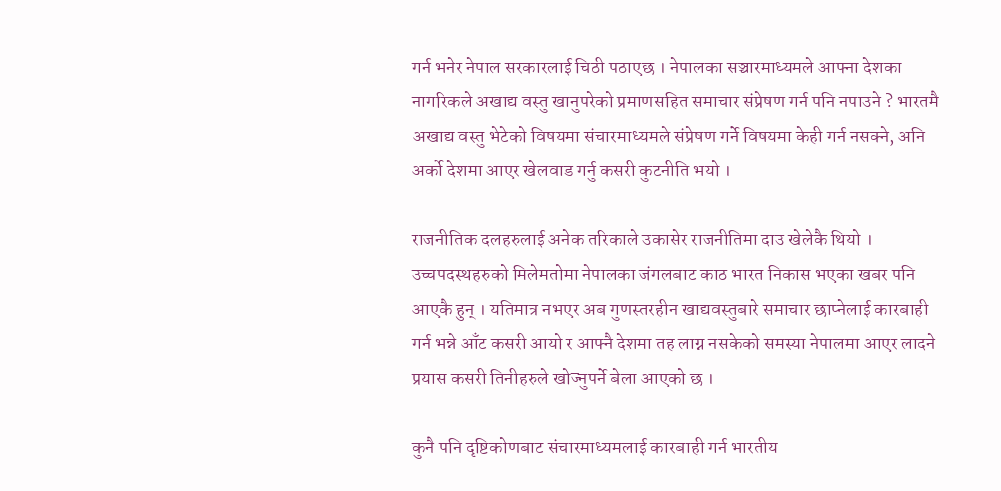गर्न भनेर नेपाल सरकारलाई चिठी पठाएछ । नेपालका सञ्चारमाध्यमले आफ्ना देशका नागरिकले अखाद्य वस्तु खानुपरेको प्रमाणसहित समाचार संप्रेषण गर्न पनि नपाउने ? भारतमै अखाद्य वस्तु भेटेको विषयमा संचारमाध्यमले संप्रेषण गर्ने विषयमा केही गर्न नसक्ने, अनि अर्को देशमा आएर खेलवाड गर्नु कसरी कुटनीति भयो ।

राजनीतिक दलहरुलाई अनेक तरिकाले उकासेर राजनीतिमा दाउ खेलेकै थियो । उच्चपदस्थहरुको मिलेमतोमा नेपालका जंगलबाट काठ भारत निकास भएका खबर पनि आएकै हुन् । यतिमात्र नभएर अब गुणस्तरहीन खाद्यवस्तुबारे समाचार छाप्नेलाई कारबाही गर्न भन्ने आँट कसरी आयो र आफ्नै देशमा तह लाग्न नसकेको समस्या नेपालमा आएर लादने प्रयास कसरी तिनीहरुले खोज्नुपर्ने बेला आएको छ ।

कुनै पनि दृष्टिकोणबाट संचारमाध्यमलाई कारबाही गर्न भारतीय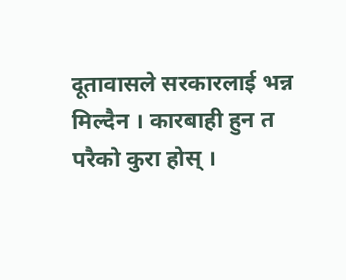दूतावासले सरकारलाई भन्न मिल्दैन । कारबाही हुन त परैको कुरा होस् ।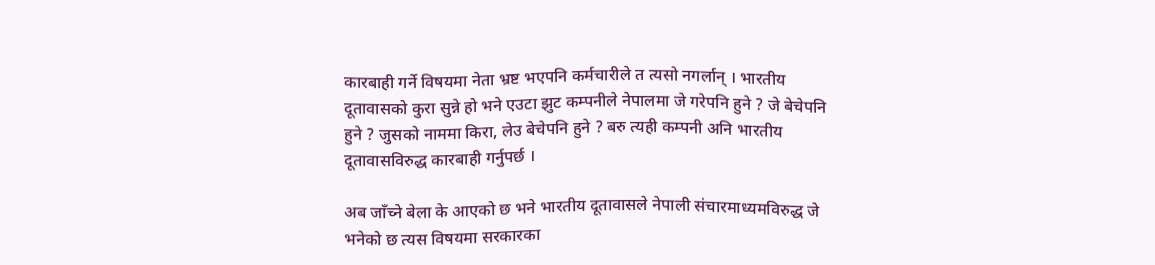कारबाही गर्ने विषयमा नेता भ्रष्ट भएपनि कर्मचारीले त त्यसो नगर्लान् । भारतीय दूतावासको कुरा सुन्ने हो भने एउटा झुट कम्पनीले नेपालमा जे गरेपनि हुने ? जे बेचेपनि हुने ? जुसको नाममा किरा, लेउ बेचेपनि हुने ? बरु त्यही कम्पनी अनि भारतीय दूतावासविरुद्ध कारबाही गर्नुपर्छ ।

अब जाँच्ने बेला के आएको छ भने भारतीय दूतावासले नेपाली संचारमाध्यमविरुद्ध जे भनेको छ त्यस विषयमा सरकारका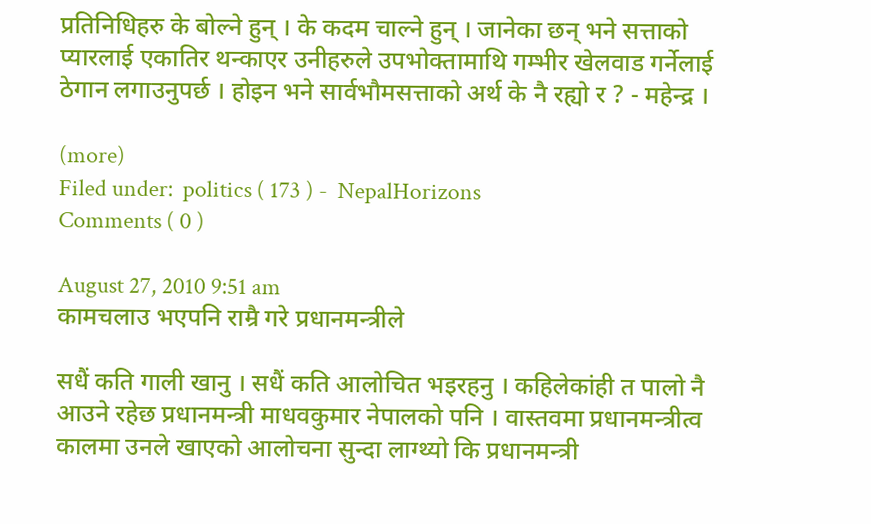प्रतिनिधिहरु के बोल्ने हुन् । के कदम चाल्ने हुन् । जानेका छन् भने सत्ताको प्यारलाई एकातिर थन्काएर उनीहरुले उपभोक्तामाथि गम्भीर खेलवाड गर्नेलाई ठेगान लगाउनुपर्छ । होइन भने सार्वभौमसत्ताको अर्थ के नै रह्यो र ? - महेन्द्र ।

(more)
Filed under:  politics ( 173 ) -  NepalHorizons
Comments ( 0 )

August 27, 2010 9:51 am
कामचलाउ भएपनि राम्रै गरे प्रधानमन्त्रीले

सधैं कति गाली खानु । सधैं कति आलोचित भइरहनु । कहिलेकांही त पालो नै आउने रहेछ प्रधानमन्त्री माधवकुमार नेपालको पनि । वास्तवमा प्रधानमन्त्रीत्व कालमा उनले खाएको आलोचना सुन्दा लाग्थ्यो कि प्रधानमन्त्री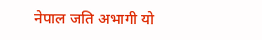नेपाल जति अभागी यो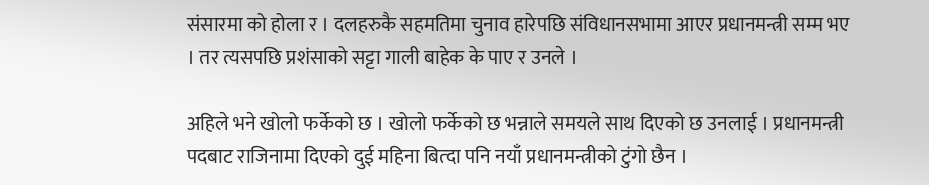संसारमा को होला र । दलहरुकै सहमतिमा चुनाव हारेपछि संविधानसभामा आएर प्रधानमन्त्री सम्म भए । तर त्यसपछि प्रशंसाको सट्टा गाली बाहेक के पाए र उनले ।

अहिले भने खोलो फर्केको छ । खोलो फर्केको छ भन्नाले समयले साथ दिएको छ उनलाई । प्रधानमन्त्री पदबाट राजिनामा दिएको दुई महिना बित्दा पनि नयाँ प्रधानमन्त्रीको टुंगो छैन ।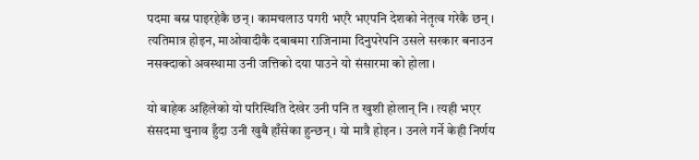पदमा बस्न पाइरहेकै छन् । कामचलाउ पगरी भएरै भएपनि देशको नेतृत्व गरेकै छन् । त्यतिमात्र होइन, माओवादीकै दबाबमा राजिनामा दिनुपरेपनि उसले सरकार बनाउन नसक्दाको अवस्थामा उनी जत्तिको दया पाउने यो संसारमा को होला ।

यो बाहेक अहिलेको यो परिस्थिति देखेर उनी पनि त खुशी होलान् नि । त्यही भएर संसदमा चुनाव हुँदा उनी खुबै हाँसेका हुन्छन् । यो मात्रै होइन । उनले गर्ने केही निर्णय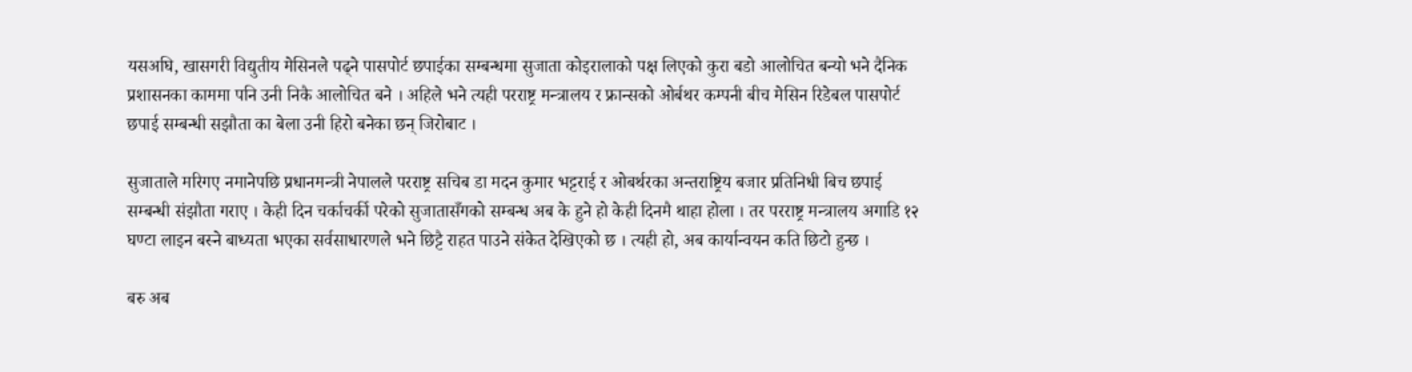यसअघि, खासगरी विद्युतीय मेसिनले पढ्ने पासपोर्ट छपाईका सम्बन्धमा सुजाता कोइरालाको पक्ष लिएको कुरा बडो आलोचित बन्यो भने दैनिक प्रशासनका काममा पनि उनी निकै आलोचित बने । अहिले भने त्यही परराष्ट्र मन्त्रालय र फ्रान्सको ओर्बथर कम्पनी बीच मेसिन रिडेबल पासपोर्ट छपाई सम्बन्धी सझौता का बेला उनी हिरो बनेका छन् जिरोबाट ।

सुजाताले मरिगए नमानेपछि प्रधानमन्त्री नेपालले परराष्ट्र सचिब डा मदन कुमार भट्टराई र ओबर्थरका अन्तराष्ट्रिय बजार प्रतिनिधी बिच छपाई सम्बन्धी संझौता गराए । केही दिन चर्काचर्की परेको सुजातासँगको सम्बन्ध अब के हुने हो केही दिनमै थाहा होला । तर परराष्ट्र मन्त्रालय अगाडि १२ घण्टा लाइन बस्ने बाध्यता भएका सर्वसाधारणले भने छिट्टै राहत पाउने संकेत देखिएको छ । त्यही हो, अब कार्यान्वयन कति छिटो हुन्छ ।

बरु अब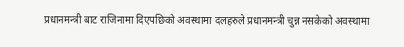प्रधानमन्त्री बाट राजिनामा दिएपछिको अवस्थामा दलहरुले प्रधानमन्त्री चुन्न नसकेको अवस्थामा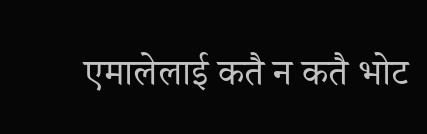एमालेलाई कतै न कतै भोट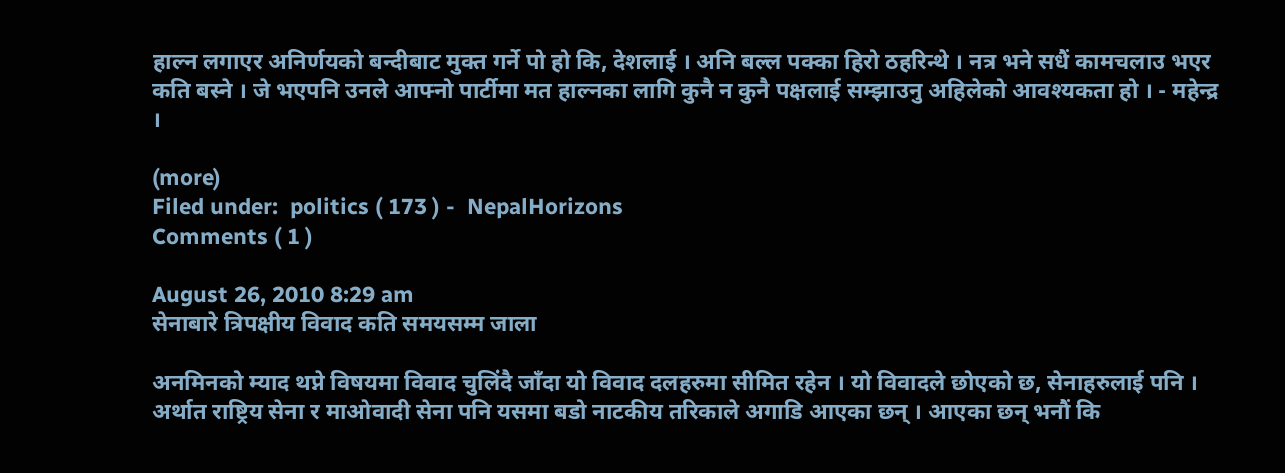हाल्न लगाएर अनिर्णयको बन्दीबाट मुक्त गर्ने पो हो कि, देशलाई । अनि बल्ल पक्का हिरो ठहरिन्थे । नत्र भने सधैं कामचलाउ भएर कति बस्ने । जे भएपनि उनले आफ्नो पार्टीमा मत हाल्नका लागि कुनै न कुनै पक्षलाई सम्झाउनु अहिलेको आवश्यकता हो । - महेन्द्र ।

(more)
Filed under:  politics ( 173 ) -  NepalHorizons
Comments ( 1 )

August 26, 2010 8:29 am
सेनाबारे त्रिपक्षीय विवाद कति समयसम्म जाला

अनमिनको म्याद थप्ने विषयमा विवाद चुलिंदै जाँदा यो विवाद दलहरुमा सीमित रहेन । यो विवादले छोएको छ, सेनाहरुलाई पनि । अर्थात राष्ट्रिय सेना र माओवादी सेना पनि यसमा बडो नाटकीय तरिकाले अगाडि आएका छन् । आएका छन् भनौं कि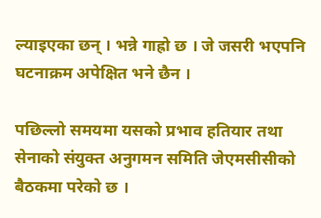ल्याइएका छन् । भन्ने गाह्रो छ । जे जसरी भएपनि घटनाक्रम अपेक्षित भने छैन ।

पछिल्लो समयमा यसको प्रभाव हतियार तथा सेनाको संयुक्त अनुगमन समिति जेएमसीसीको बैठकमा परेको छ ।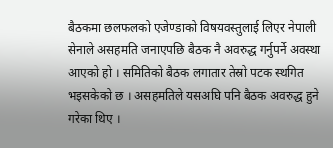बैठकमा छलफलको एजेण्डाको विषयवस्तुलाई लिएर नेपाली सेनाले असहमति जनाएपछि बैठक नै अवरुद्ध गर्नुपर्ने अवस्था आएको हो । समितिको बैठक लगातार तेस्रो पटक स्थगित भइसकेको छ । असहमतिले यसअघि पनि बैठक अवरुद्ध हुने गरेका थिए ।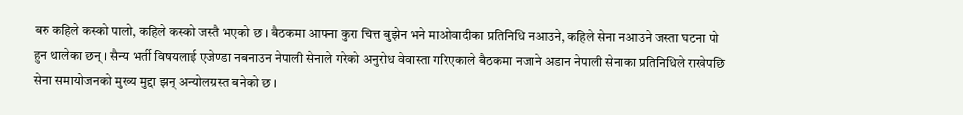बरु कहिले कस्को पालो, कहिले कस्को जस्तै भएको छ । बैठकमा आफ्ना कुरा चित्त बुझेन भने माओवादीका प्रतिनिधि नआउने, कहिले सेना नआउने जस्ता घटना पो हुन थालेका छन् । सैन्य भर्ती विषयलाई एजेण्डा नबनाउन नेपाली सेनाले गरेको अनुरोध वेवास्ता गरिएकाले बैठकमा नजाने अडान नेपाली सेनाका प्रतिनिधिले राखेपछि सेना समायोजनको मुख्य मुद्दा झन् अन्योलग्रस्त बनेको छ ।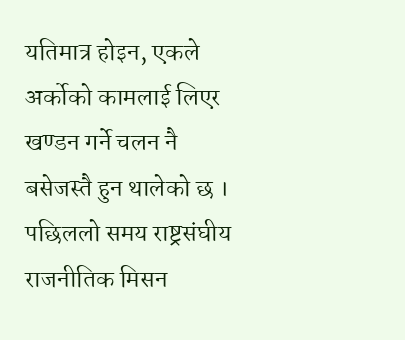यतिमात्र होइन, एकले अर्कोको कामलाई लिएर खण्डन गर्ने चलन नै बसेजस्तै हुन थालेको छ । पछिललो समय राष्ट्रसंघीय राजनीतिक मिसन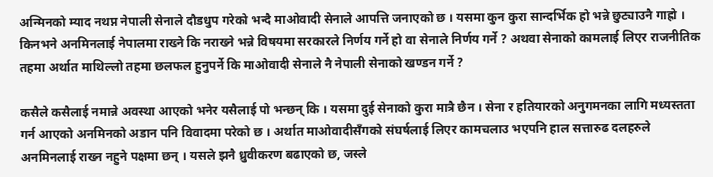अन्मिनको म्याद नथप्न नेपाली सेनाले दौडधुप गरेको भन्दै माओवादी सेनाले आपत्ति जनाएको छ । यसमा कुन कुरा सान्दर्भिक हो भन्ने छुट्याउनै गाह्रो । किनभने अनमिनलाई नेपालमा राख्ने कि नराख्ने भन्ने विषयमा सरकारले निर्णय गर्ने हो वा सेनाले निर्णय गर्ने ? अथवा सेनाको कामलाई लिएर राजनीतिक तहमा अर्थात माथिल्लो तहमा छलफल हुनुपर्ने कि माओवादी सेनाले नै नेपाली सेनाको खण्डन गर्ने ?

कसैले कसैलाई नमान्ने अवस्था आएको भनेर यसैलाई पो भन्छन् कि । यसमा दुई सेनाको कुरा मात्रै छैन । सेना र हतियारको अनुगमनका लागि मध्यस्तता गर्न आएको अनमिनको अडान पनि विवादमा परेको छ । अर्थात माओवादीसँगको संघर्षलाई लिएर कामचलाउ भएपनि हाल सत्तारुढ दलहरुले अनमिनलाई राख्न नहुने पक्षमा छन् । यसले झनै ध्रुवीकरण बढाएको छ, जस्ले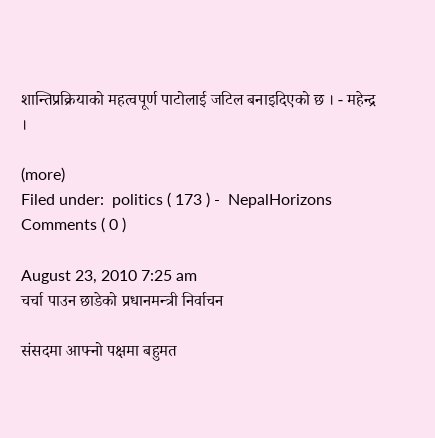शान्तिप्रक्रियाको महत्वपूर्ण पाटोलाई जटिल बनाइदिएको छ । - महेन्द्र ।

(more)
Filed under:  politics ( 173 ) -  NepalHorizons
Comments ( 0 )

August 23, 2010 7:25 am
चर्चा पाउन छाडेको प्रधानमन्त्री निर्वाचन

संसदमा आफ्नो पक्षमा बहुमत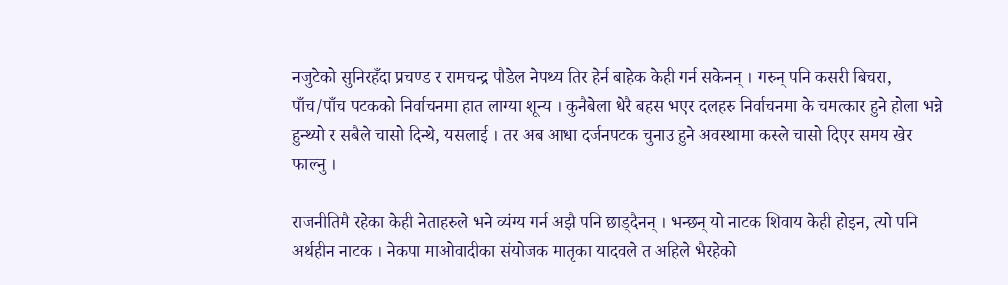नजुटेको सुनिरहँदा प्रचण्ड र रामचन्द्र पौडेल नेपथ्य तिर हेर्न बाहेक केही गर्न सकेनन् । गरुन् पनि कसरी बिचरा, पाँच/पाँच पटकको निर्वाचनमा हात लाग्या शून्य । कुनैबेला धेरै बहस भएर दलहरु निर्वाचनमा के चमत्कार हुने होला भन्ने हुन्थ्यो र सबैले चासो दिन्थे, यसलाई । तर अब आधा दर्जनपटक चुनाउ हुने अवस्थामा कस्ले चासो दिएर समय खेर फाल्नु ।

राजनीतिमै रहेका केही नेताहरुले भने व्यंग्य गर्न अझै पनि छाड्दैनन् । भन्छन् यो नाटक शिवाय केही होइन, त्यो पनि अर्थहीन नाटक । नेकपा माओवादीका संयोजक मातृका यादवले त अहिले भैरहेको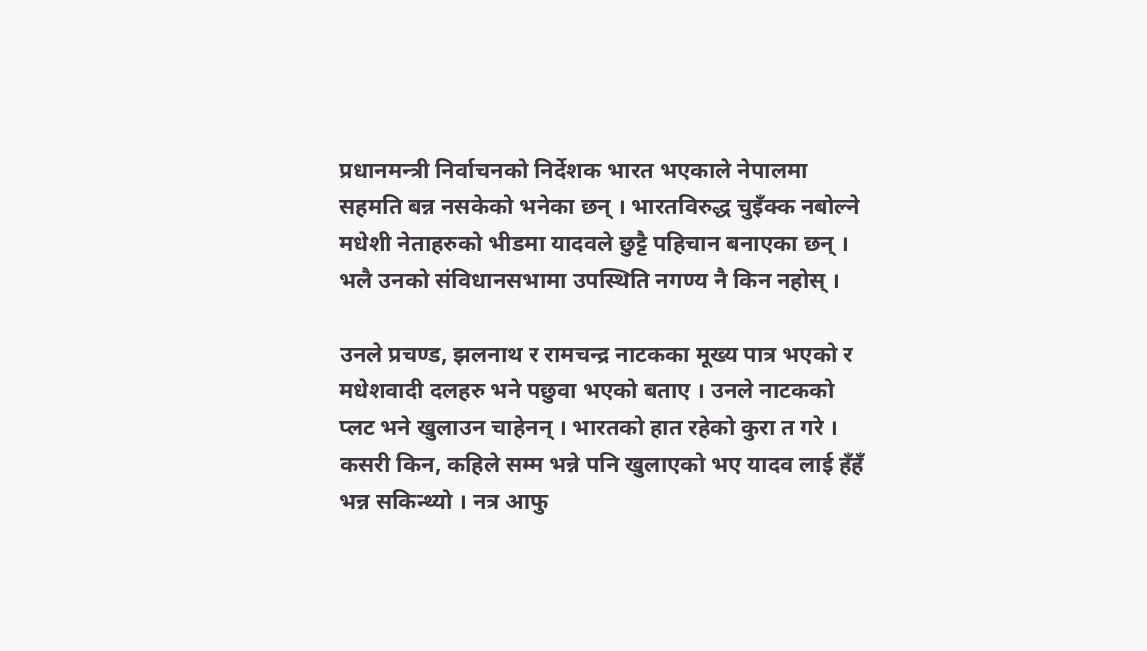प्रधानमन्त्री निर्वाचनको निर्देशक भारत भएकाले नेपालमा सहमति बन्न नसकेको भनेका छन् । भारतविरुद्ध चुइँक्क नबोल्ने मधेशी नेताहरुको भीडमा यादवले छुट्टै पहिचान बनाएका छन् । भलै उनको संविधानसभामा उपस्थिति नगण्य नै किन नहोस् ।

उनले प्रचण्ड, झलनाथ र रामचन्द्र नाटकका मूख्य पात्र भएको र मधेशवादी दलहरु भने पछुवा भएको बताए । उनले नाटकको प्लट भने खुलाउन चाहेनन् । भारतको हात रहेको कुरा त गरे । कसरी किन, कहिले सम्म भन्ने पनि खुलाएको भए यादव लाई हँहँ भन्न सकिन्थ्यो । नत्र आफु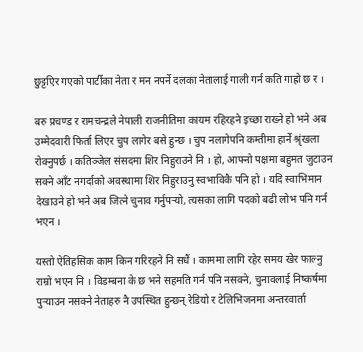छुट्टएिर गएको पार्टीका नेता र मन नपर्ने दलका नेतालाई गाली गर्न कति गाह्रो छ र ।

बरु प्रचण्ड र रामचन्द्रले नेपाली राजनीतिमा कायम रहिरहने इच्छा राख्ने हो भने अब उम्मेदवारी फिर्ता लिएर चुप लागेर बसे हुन्छ । चुप नलागेपनि कम्तीमा हार्ने श्रृंखला रोक्नुपर्छ । कतिञ्जेल संसदमा शिर निहुराउने नि । हो, आफ्नो पक्षमा बहुमत जुटाउन सक्ने आँट नगर्दाको अवस्थामा शिर निहुराउनु स्वभाविकै पनि हो । यदि स्वाभिमान देखाउने हो भने अब जित्ने चुनाव गर्नुपर्‍यो, त्यसका लागि पदको बढी लोभ पनि गर्न भएन ।

यस्तो ऐतिहसिक काम किन गरिरहने नि सधैं । काममा लागि रहेर समय खेर फाल्नु राम्रो भएन नि । विडम्बना के छ भने सहमति गर्न पनि नसक्ने, चुनावलाई निष्कर्षमा पुर्‍याउन नसक्ने नेताहरु नै उपस्थित हुन्छन् रेडियो र टेलिभिजनमा अन्तरवार्ता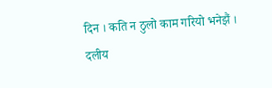दिन । कति न ठुलो काम गरियो भनेझैं । दलीय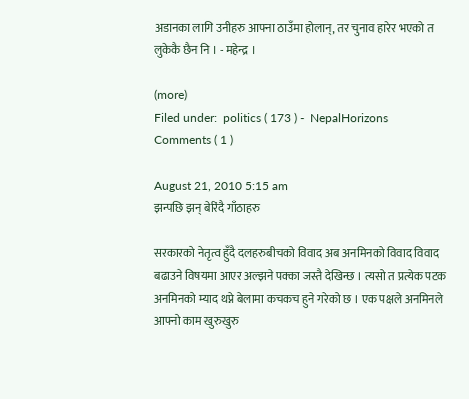अडानका लागि उनीहरु आफ्ना ठाउँमा होलान्, तर चुनाव हारेर भएको त लुकेकै छैन नि । - महेन्द्र ।

(more)
Filed under:  politics ( 173 ) -  NepalHorizons
Comments ( 1 )

August 21, 2010 5:15 am
झन्पछि झन् बेरिंदै गाँठाहरु

सरकारको नेतृत्व हुँदै दलहरुबीचको विवाद अब अनमिनको विवाद विवाद बढाउने विषयमा आएर अल्झने पक्का जस्तै देखिन्छ । त्यसो त प्रत्येक पटक अनमिनको म्याद थप्ने बेलामा कचकच हुने गरेको छ । एक पक्षले अनमिनले आफ्नो काम खुरुखुरु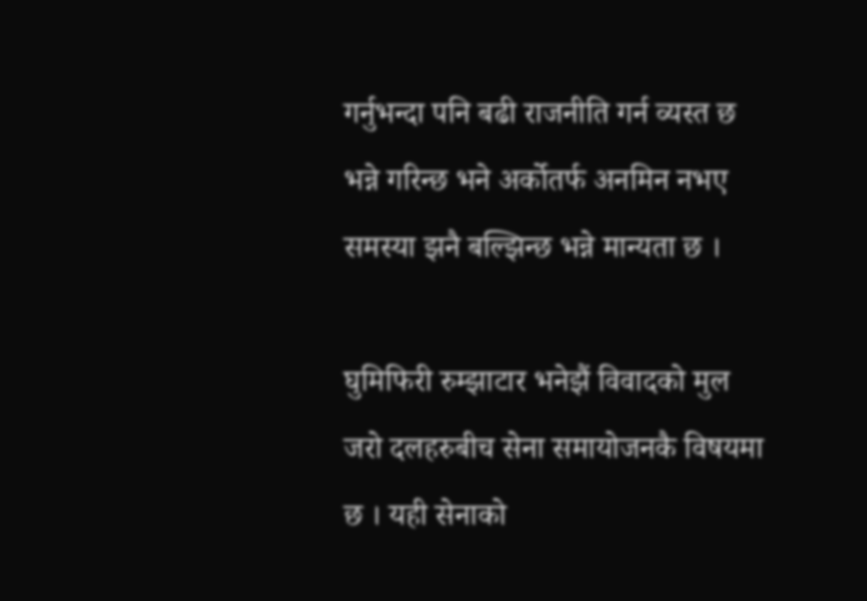गर्नुभन्दा पनि बढी राजनीति गर्न व्यस्त छ भन्ने गरिन्छ भने अर्कोतर्फ अनमिन नभए समस्या झनै बल्झिन्छ भन्ने मान्यता छ ।

घुमिफिरी रुम्झाटार भनेझैं विवादको मुल जरो दलहरुबीच सेना समायोजनकै विषयमा छ । यही सेनाको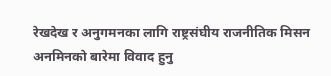रेखदेख र अनुगमनका लागि राष्ट्रसंघीय राजनीतिक मिसन अनमिनको बारेमा विवाद हुनु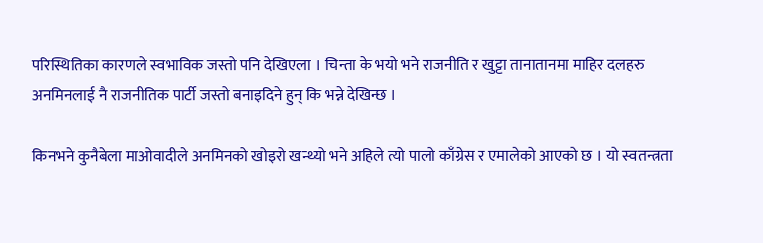परिस्थितिका कारणले स्वभाविक जस्तो पनि देखिएला । चिन्ता के भयो भने राजनीति र खुट्टा तानातानमा माहिर दलहरु अनमिनलाई नै राजनीतिक पार्टी जस्तो बनाइदिने हुन् कि भन्ने देखिन्छ ।

किनभने कुनैबेला माओवादीले अनमिनको खोइरो खन्थ्यो भने अहिले त्यो पालो काँग्रेस र एमालेको आएको छ । यो स्वतन्त्रता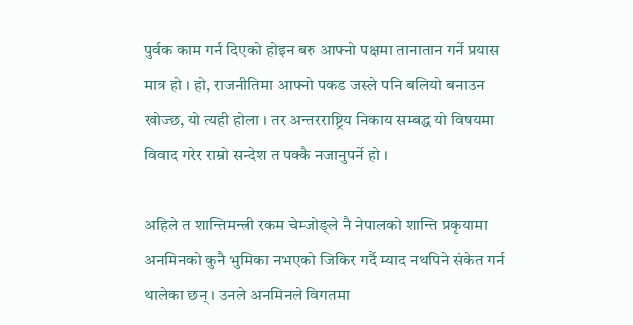पुर्वक काम गर्न दिएको होइन बरु आफ्नो पक्षमा तानातान गर्ने प्रयास मात्र हो । हो, राजनीतिमा आफ्नो पकड जस्ले पनि बलियो बनाउन खोज्छ, यो त्यही होला । तर अन्तरराष्ट्रिय निकाय सम्बद्ध यो विषयमा विवाद गरेर राम्रो सन्देश त पक्कै नजानुपर्ने हो ।

अहिले त शान्तिमन्त्री रकम चेम्जोङ्ले नै नेपालको शान्ति प्रकृयामा अनमिनको कुनै भुमिका नभएको जिकिर गर्दै म्याद नथपिने संकेत गर्न थालेका छन् । उनले अनमिनले विगतमा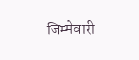जिम्मेवारी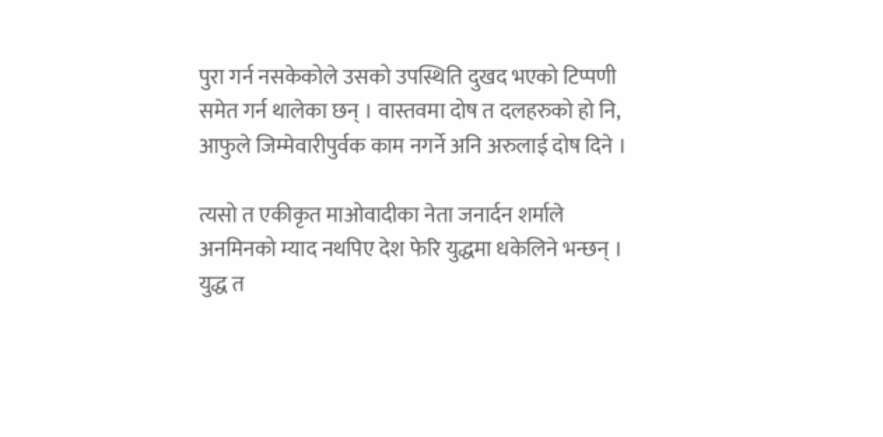पुरा गर्न नसकेकोले उसको उपस्थिति दुखद भएको टिप्पणी समेत गर्न थालेका छन् । वास्तवमा दोष त दलहरुको हो नि, आफुले जिम्मेवारीपुर्वक काम नगर्ने अनि अरुलाई दोष दिने ।

त्यसो त एकीकृत माओवादीका नेता जनार्दन शर्माले अनमिनको म्याद नथपिए देश फेरि युद्धमा धकेलिने भन्छन् । युद्ध त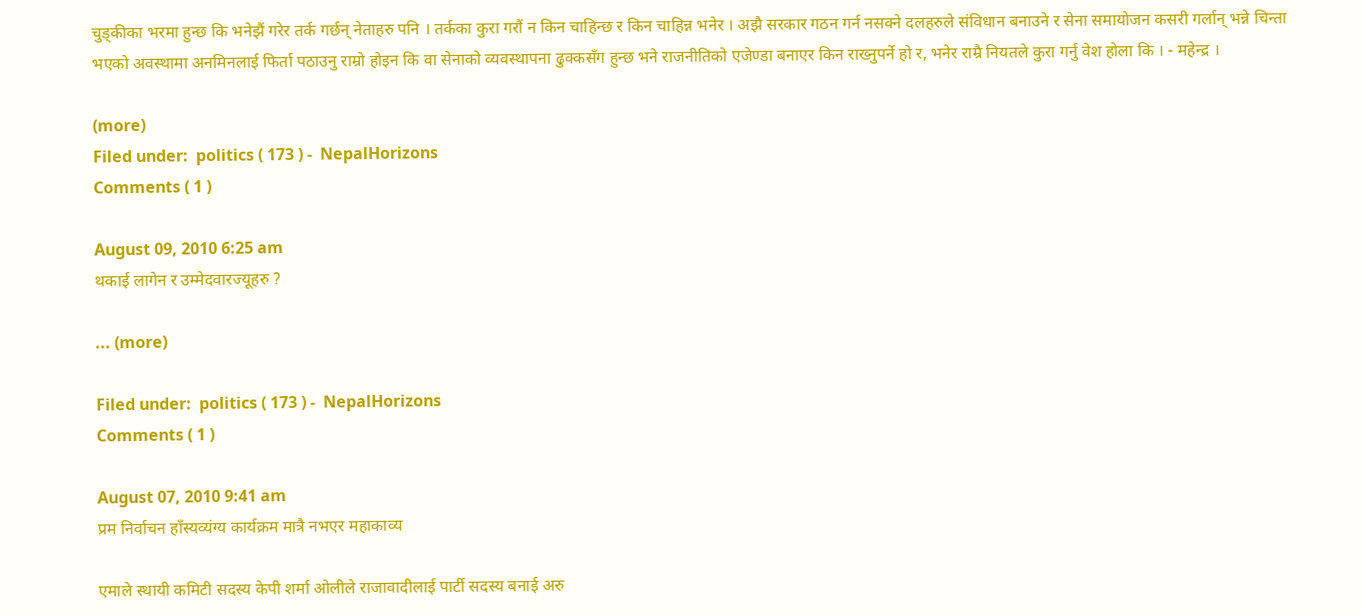चुड्कीका भरमा हुन्छ कि भनेझैं गरेर तर्क गर्छन् नेताहरु पनि । तर्कका कुरा गरौं न किन चाहिन्छ र किन चाहिन्न भनेर । अझै सरकार गठन गर्न नसक्ने दलहरुले संविधान बनाउने र सेना समायोजन कसरी गर्लान् भन्ने चिन्ता भएको अवस्थामा अनमिनलाई फिर्ता पठाउनु राम्रो होइन कि वा सेनाको व्यवस्थापना ढुक्कसँग हुन्छ भने राजनीतिको एजेण्डा बनाएर किन राख्नुपर्ने हो र, भनेर राम्रै नियतले कुरा गर्नु वेश होला कि । - महेन्द्र ।

(more)
Filed under:  politics ( 173 ) -  NepalHorizons
Comments ( 1 )

August 09, 2010 6:25 am
थकाई लागेन र उम्मेदवारज्यूहरु ?

... (more)

Filed under:  politics ( 173 ) -  NepalHorizons
Comments ( 1 )

August 07, 2010 9:41 am
प्रम निर्वाचन हाँस्यव्यंग्य कार्यक्रम मात्रै नभएर महाकाव्य

एमाले स्थायी कमिटी सदस्य केपी शर्मा ओलीले राजावादीलाई पार्टी सदस्य बनाई अरु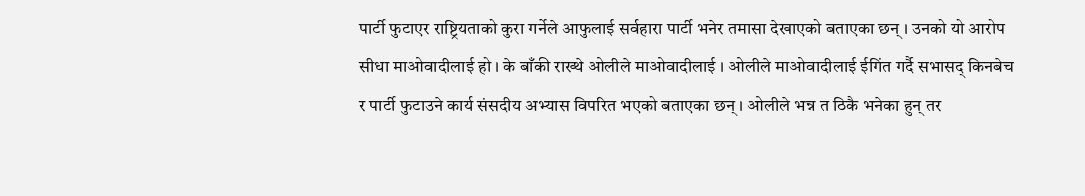पार्टी फुटाएर राष्ट्रियताको कुरा गर्नेले आफुलाई सर्वहारा पार्टी भनेर तमासा देखाएको बताएका छन् । उनको यो आरोप सीधा माओवादीलाई हो । के बाँकी राख्थे ओलीले माओवादीलाई । ओलीले माओवादीलाई ईगिंत गर्दै सभासद् किनबेच र पार्टी फुटाउने कार्य संसदीय अभ्यास विपरित भएको बताएका छन् । ओलीले भन्न त ठिकै भनेका हुन् तर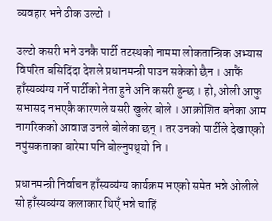व्यवहार भने ठीक उल्टो ।

उल्टो कसरी भने उनकै पार्टी तटस्थको नाममा लोकतान्त्रिक अभ्यास विपरित बसिदिंदा देशले प्रधानमन्त्री पाउन सकेको छैन । आफैं हाँस्यव्यंग्य गर्ने पार्टीको नेता हुने अनि कसरी हुन्छ । हो, ओली आफु सभासद नभएकै कारणले यसरी खुलेर बोले । आक्रोशित बनेका आम नागरिकको आवाज उनले बोलेका छन् । तर उनको पार्टीले देखाएको नपुंसकताका बारेमा पनि बोल्नुपथ्र्यो नि ।

प्रधानमन्त्री निर्वाचन हाँस्यव्यंग्य कार्यक्रम भएको समेत भन्ने ओलीले सो हाँस्यव्यंग्य कलाकार थिएँ भन्ने चाहिं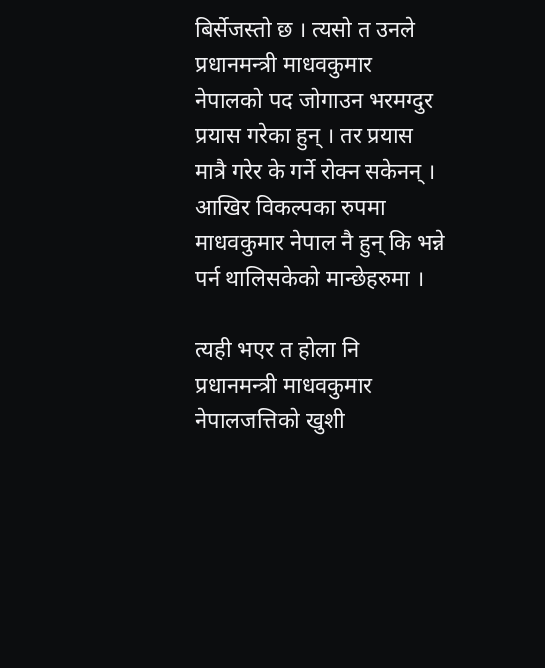बिर्सेजस्तो छ । त्यसो त उनले प्रधानमन्त्री माधवकुमार नेपालको पद जोगाउन भरमग्दुर प्रयास गरेका हुन् । तर प्रयास मात्रै गरेर के गर्ने रोक्न सकेनन् । आखिर विकल्पका रुपमा माधवकुमार नेपाल नै हुन् कि भन्ने पर्न थालिसकेको मान्छेहरुमा ।

त्यही भएर त होला नि प्रधानमन्त्री माधवकुमार नेपालजत्तिको खुशी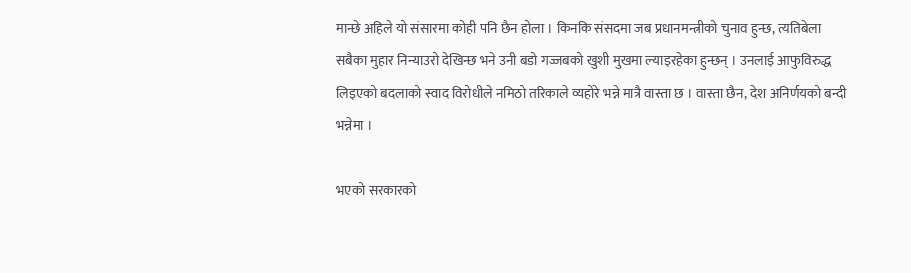मान्छे अहिले यो संसारमा कोही पनि छैन होला । किनकि संसदमा जब प्रधानमन्त्रीको चुनाव हुन्छ, त्यतिबेला सबैका मुहार निन्याउरो देखिन्छ भने उनी बडो गज्जबको खुशी मुखमा ल्याइरहेका हुन्छन् । उनलाई आफुविरुद्ध लिइएको बदलाको स्वाद विरोधीले नमिठो तरिकाले व्यहोरे भन्ने मात्रै वास्ता छ । वास्ता छैन, देश अनिर्णयको बन्दी भन्नेमा ।

भएको सरकारको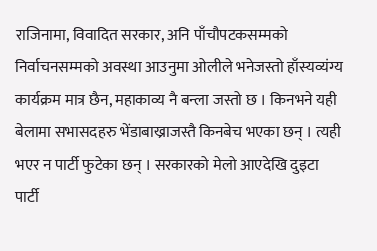राजिनामा, विवादित सरकार, अनि पाँचौपटकसम्मको निर्वाचनसम्मको अवस्था आउनुमा ओलीले भनेजस्तो हाँस्यव्यंग्य कार्यक्रम मात्र छैन, महाकाव्य नै बन्ला जस्तो छ । किनभने यही बेलामा सभासदहरु भेंडाबाख्राजस्तै किनबेच भएका छन् । त्यही भएर न पार्टी फुटेका छन् । सरकारको मेलो आएदेखि दुइटा पार्टी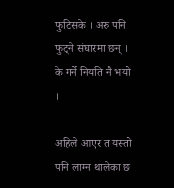फुटिसके । अरु पनि फुट्ने संघारमा छन् । के गर्ने नियति नै भयो ।

अहिले आएर त यस्तो पनि लाग्न थालेका छ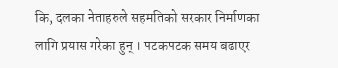कि, दलका नेताहरुले सहमतिको सरकार निर्माणका लागि प्रयास गरेका हुन् । पटकपटक समय बढाएर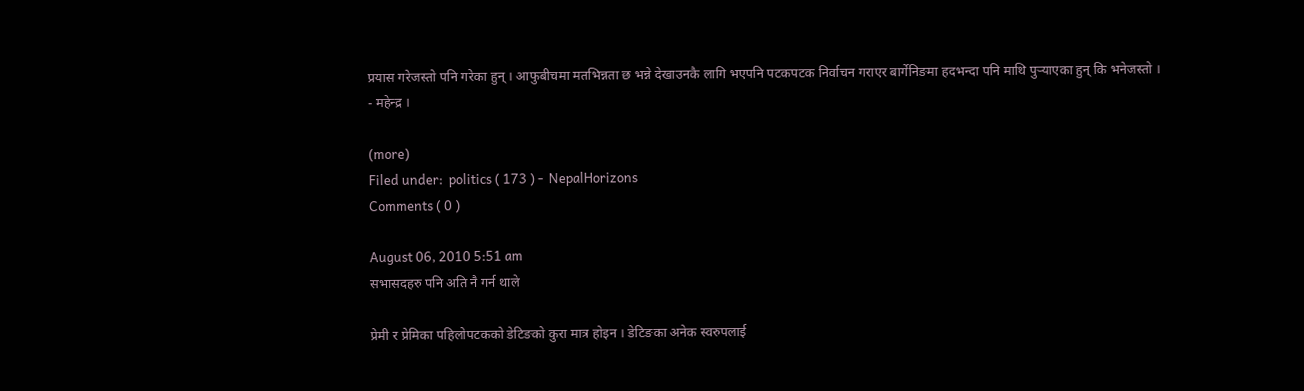प्रयास गरेजस्तो पनि गरेका हुन् । आफुबीचमा मतभिन्नता छ भन्ने देखाउनकै लागि भएपनि पटकपटक निर्वाचन गराएर बार्गेनिङमा हदभन्दा पनि माथि पुर्‍याएका हुन् कि भनेजस्तो । - महेन्द्र ।

(more)
Filed under:  politics ( 173 ) -  NepalHorizons
Comments ( 0 )

August 06, 2010 5:51 am
सभासदहरु पनि अति नै गर्न थाले

प्रेमी र प्रेमिका पहिलोपटकको डेटिङको कुरा मात्र होइन । डेटिङका अनेक स्वरुपलाई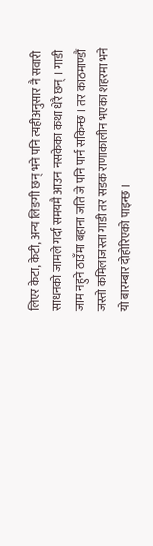लिएर केटा, केटी, अन्य लिङगी छन् भने पनि त्यहीअनुसार नै सवारी साधनको जामले गर्दा समयमै आउन नसकेका कथा धेरै छन् । गाडी जाम नहुने ठाउँमा बहाना जति जे पनि पार्न सकिन्छ । तर काठमाण्डौं जस्तो कमिलाजस्ता गाडी तर सडक राणाकालीन भएका शहरमा भने यो बारम्बार दोहोरिएको पाइन्छ ।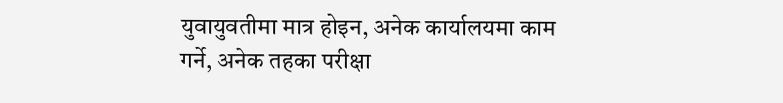युवायुवतीमा मात्र होइन, अनेक कार्यालयमा काम गर्ने, अनेक तहका परीक्षा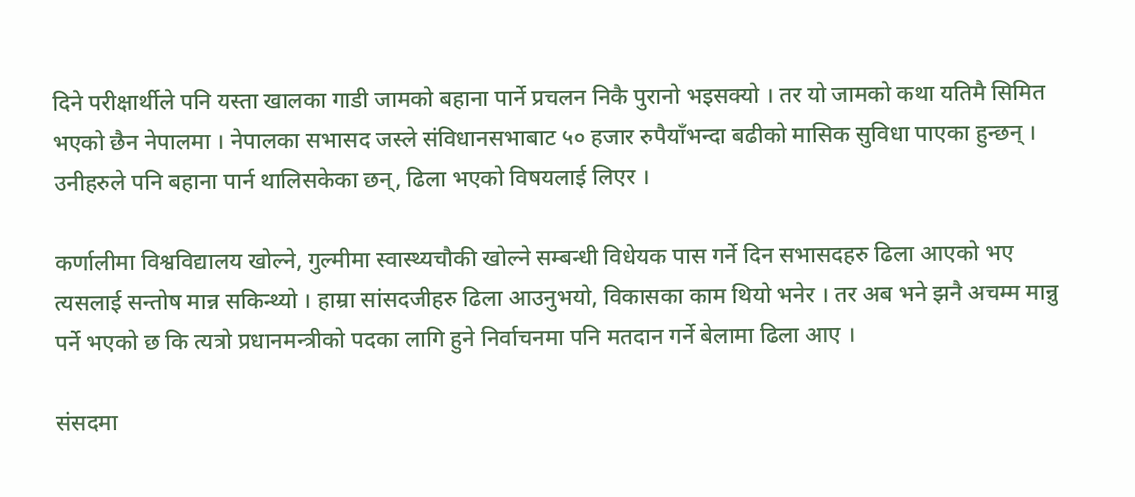दिने परीक्षार्थीले पनि यस्ता खालका गाडी जामको बहाना पार्ने प्रचलन निकै पुरानो भइसक्यो । तर यो जामको कथा यतिमै सिमित भएको छैन नेपालमा । नेपालका सभासद जस्ले संविधानसभाबाट ५० हजार रुपैयाँभन्दा बढीको मासिक सुविधा पाएका हुन्छन् । उनीहरुले पनि बहाना पार्न थालिसकेका छन्, ढिला भएको विषयलाई लिएर ।

कर्णालीमा विश्वविद्यालय खोल्ने, गुल्मीमा स्वास्थ्यचौकी खोल्ने सम्बन्धी विधेयक पास गर्ने दिन सभासदहरु ढिला आएको भए त्यसलाई सन्तोष मान्न सकिन्थ्यो । हाम्रा सांसदजीहरु ढिला आउनुभयो, विकासका काम थियो भनेर । तर अब भने झनै अचम्म मान्नु पर्ने भएको छ कि त्यत्रो प्रधानमन्त्रीको पदका लागि हुने निर्वाचनमा पनि मतदान गर्ने बेलामा ढिला आए ।

संसदमा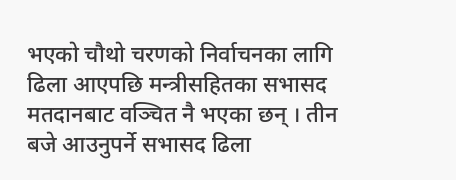भएको चौथो चरणको निर्वाचनका लागि ढिला आएपछि मन्त्रीसहितका सभासद मतदानबाट वञ्चित नै भएका छन् । तीन बजे आउनुपर्ने सभासद ढिला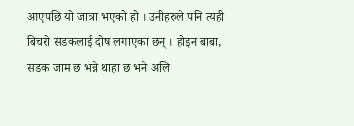आएपछि यो जात्रा भएको हो । उनीहरुले पनि त्यही बिचरो सडकलाई दोष लगाएका छन् । होइन बाबा, सडक जाम छ भन्ने थाहा छ भने अलि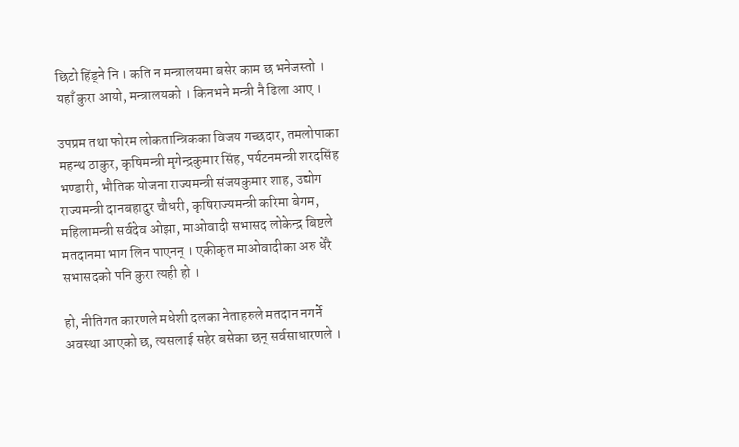छिटो हिंड्ने नि । कति न मन्त्रालयमा बसेर काम छ भनेजस्तो । यहाँ कुरा आयो, मन्त्रालयको । किनभने मन्त्री नै ढिला आए ।

उपप्रम तथा फोरम लोकतान्त्रिकका विजय गच्छदार, तमलोपाका महन्थ ठाकुर, कृषिमन्त्री मृगेन्द्रकुमार सिंह, पर्यटनमन्त्री शरदसिंह भण्डारी, भौतिक योजना राज्यमन्त्री संजयकुमार शाह, उद्योग राज्यमन्त्री दानबहादुर चौधरी, कृषिराज्यमन्त्री करिमा बेगम, महिलामन्त्री सर्वदेव ओझा, माओवादी सभासद लोकेन्द्र बिष्टले मतदानमा भाग लिन पाएनन् । एकीकृत माओवादीका अरु धेरै सभासदको पनि कुरा त्यही हो ।

हो, नीतिगत कारणले मधेशी दलका नेताहरुले मतदान नगर्ने अवस्था आएको छ, त्यसलाई सहेर बसेका छन् सर्वसाधारणले ।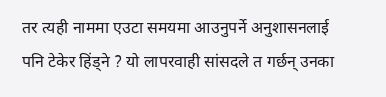तर त्यही नाममा एउटा समयमा आउनुपर्ने अनुशासनलाई पनि टेकेर हिंड्ने ? यो लापरवाही सांसदले त गर्छन् उनका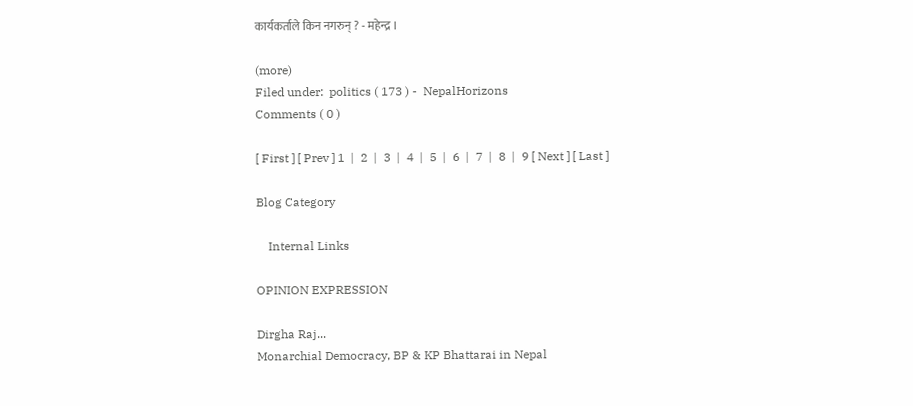कार्यकर्ताले किन नगरुन् ? - महेन्द्र ।

(more)
Filed under:  politics ( 173 ) -  NepalHorizons
Comments ( 0 )

[ First ] [ Prev ] 1  |  2  |  3  |  4  |  5  |  6  |  7  |  8  |  9 [ Next ] [ Last ]

Blog Category

    Internal Links

OPINION EXPRESSION

Dirgha Raj...
Monarchial Democracy, BP & KP Bhattarai in Nepal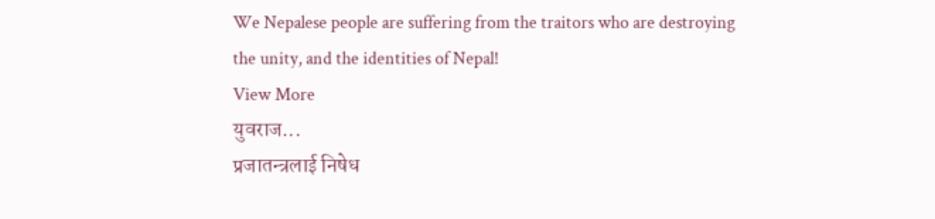We Nepalese people are suffering from the traitors who are destroying the unity, and the identities of Nepal!
View More
युवराज...
प्रजातन्त्रलाई निषेध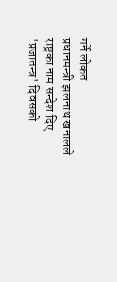गर्ने लोकत
प्रधानमन्त्री झलनाथ खनालले राष्ट्रका नाम सन्देश दिए 'प्रजातन्त्र' दिवसको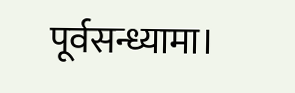पूर्वसन्ध्यामा।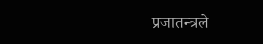प्रजातन्त्रले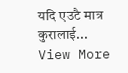यदि एउटै मात्र कुरालाई...
View More